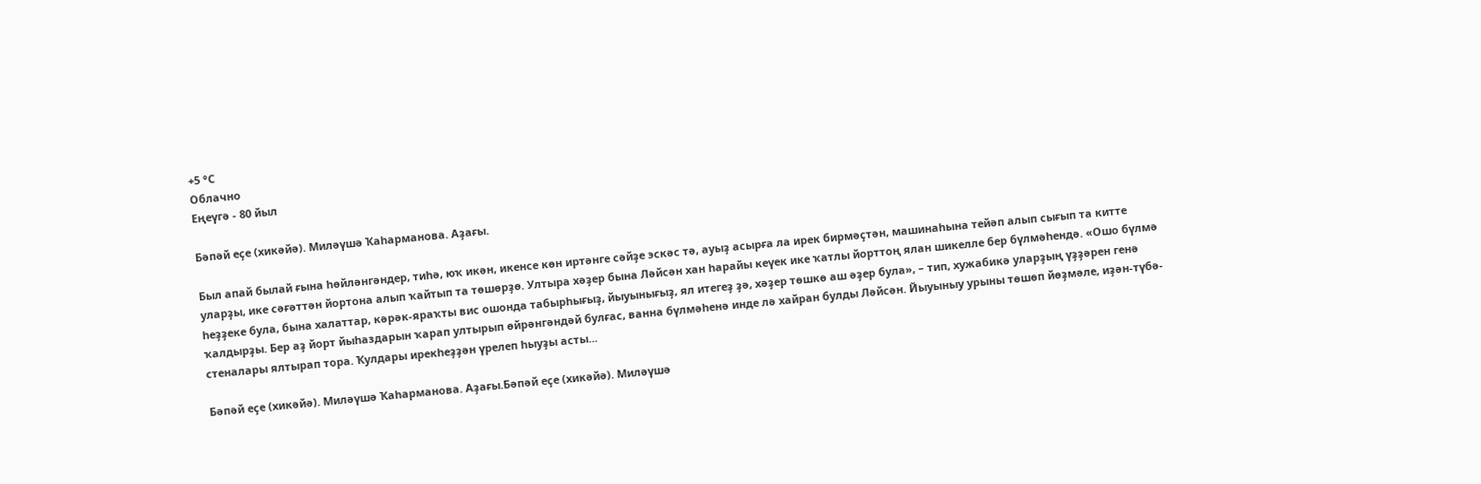+5 °С
Облачно
Еңеүгә - 80 йыл

Бәпәй еҫе (хикәйә). Миләүшә Ҡаһарманова. Аҙағы.

Был апай былай ғына һөйләнгәндер, тиһә, юҡ икән, икенсе көн иртәнге сәйҙе эскәс тә, ауыҙ асырға ла ирек бирмәҫтән, машинаһына тейәп алып сығып та китте уларҙы, ике сәғәттән йортона алып ҡайтып та төшөрҙө. Ултыра хәҙер бына Ләйсән хан һарайы кеүек ике ҡатлы йорттоң ялан шикелле бер бүлмәһендә. «Ошо бүлмә һеҙҙеке була, бына халаттар, кәрәк-яраҡты вис ошонда табырһығыҙ, йыуынығыҙ, ял итегеҙ ҙә, хәҙер төшкө аш әҙер була», – тип, хужабикә уларҙың үҙҙәрен генә ҡалдырҙы. Бер аҙ йорт йыһаздарын ҡарап ултырып өйрәнгәндәй булғас, ванна бүлмәһенә инде лә хайран булды Ләйсән. Йыуыныу урыны төшөп йөҙмәле, иҙән-түбә-стеналары ялтырап тора. Ҡулдары ирекһеҙҙән үрелеп һыуҙы асты...

Бәпәй еҫе (хикәйә). Миләүшә Ҡаһарманова. Аҙағы.Бәпәй еҫе (хикәйә). Миләүшә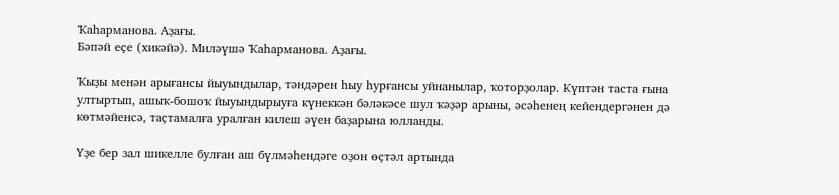Ҡаһарманова. Аҙағы.
Бәпәй еҫе (хикәйә). Миләүшә Ҡаһарманова. Аҙағы.

Ҡыҙы менән арығансы йыуындылар, тәндәрен һыу һурғансы уйнанылар, ҡоторҙолар. Күптән таста ғына ултыртып, ашыҡ-бошоҡ йыуындырыуға күнеккән бәләкәсе шул ҡәҙәр арыны, әсәһенең кейендергәнен дә көтмәйенсә, таҫтамалға уралған килеш әүен баҙарына юлланды.

Үҙе бер зал шикелле булған аш бүлмәһендәге оҙон өҫтәл артында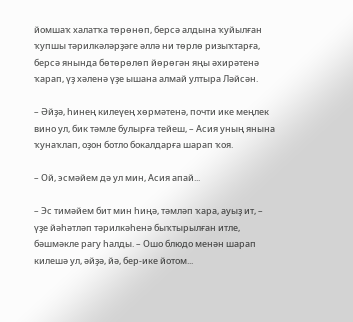йомшаҡ халатҡа төрөнөп, берсә алдына ҡуйылған ҡупшы тәрилкәләрҙәге әллә ни төрлө ризыҡтарға, берсә янында бөтөрөлөп йөрөгән яңы әхирәтенә ҡарап, үҙ хәленә үҙе ышана алмай ултыра Ләйсән.

– Әйҙә, һинең килеүең хөрмәтенә, почти ике меңлек вино ул, бик тәмле булырға тейеш, – Асия уның янына ҡунаҡлап, оҙон ботло бокалдарға шарап ҡоя.

– Ой, эсмәйем дә ул мин, Асия апай...

– Эс тимәйем бит мин һиңә, тәмләп ҡара, ауыҙ ит, – үҙе йәһәтләп тәрилкәһенә быҡтырылған итле, бәшмәкле рагу һалды. – Ошо блюдо менән шарап килешә ул, әйҙә, йә, бер-ике йотом...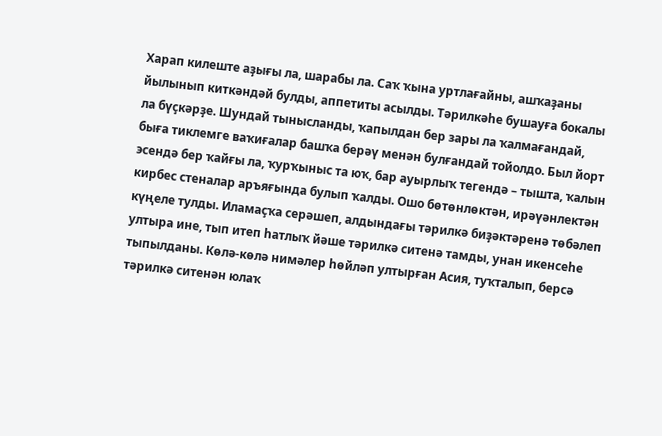Харап килеште аҙығы ла, шарабы ла. Саҡ ҡына уртлағайны, ашҡаҙаны йылынып киткәндәй булды, аппетиты асылды. Тәрилкәһе бушауға бокалы ла бүҫкәрҙе. Шундай тынысланды, ҡапылдан бер зары ла ҡалмағандай, быға тиклемге ваҡиғалар башҡа берәү менән булғандай тойолдо. Был йорт эсендә бер ҡайғы ла, ҡурҡыныс та юҡ, бар ауырлыҡ тегендә – тышта, ҡалын кирбес стеналар аръяғында булып ҡалды. Ошо бөтөнлөктән, ирәүәнлектән күңеле тулды. Иламаҫҡа серәшеп, алдындағы тәрилкә биҙәктәренә төбәлеп ултыра ине, тып итеп һатлыҡ йәше тәрилкә ситенә тамды, унан икенсеһе тыпылданы. Көлә-көлә нимәлер һөйләп ултырған Асия, туҡталып, берсә тәрилкә ситенән юлаҡ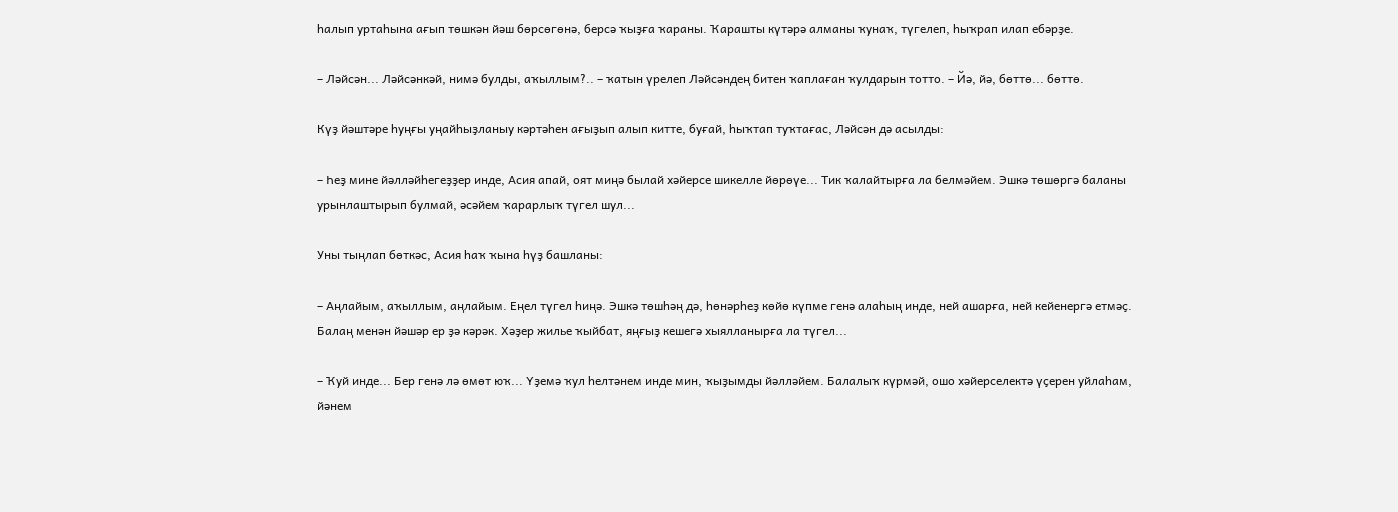һалып уртаһына ағып төшкән йәш бөрсөгөнә, берсә ҡыҙға ҡараны. Ҡарашты күтәрә алманы ҡунаҡ, түгелеп, һыҡрап илап ебәрҙе.

– Ләйсән... Ләйсәнкәй, нимә булды, аҡыллым?.. – ҡатын үрелеп Ләйсәндең битен ҡаплаған ҡулдарын тотто. – Йә, йә, бөттө... бөттө.

Күҙ йәштәре һуңғы уңайһыҙланыу кәртәһен ағыҙып алып китте, буғай, һыҡтап туҡтағас, Ләйсән дә асылды:

– Һеҙ мине йәлләйһегеҙҙер инде, Асия апай, оят миңә былай хәйерсе шикелле йөрөүе... Тик ҡалайтырға ла белмәйем. Эшкә төшөргә баланы урынлаштырып булмай, әсәйем ҡарарлыҡ түгел шул...

Уны тыңлап бөткәс, Асия һаҡ ҡына һүҙ башланы:

– Аңлайым, аҡыллым, аңлайым. Еңел түгел һиңә. Эшкә төшһәң дә, һөнәрһеҙ көйө күпме генә алаһың инде, ней ашарға, ней кейенергә етмәҫ. Балаң менән йәшәр ер ҙә кәрәк. Хәҙер жилье ҡыйбат, яңғыҙ кешегә хыялланырға ла түгел...

– Ҡуй инде... Бер генә лә өмөт юҡ... Үҙемә ҡул һелтәнем инде мин, ҡыҙымды йәлләйем. Балалыҡ күрмәй, ошо хәйерселектә үҫерен уйлаһам, йәнем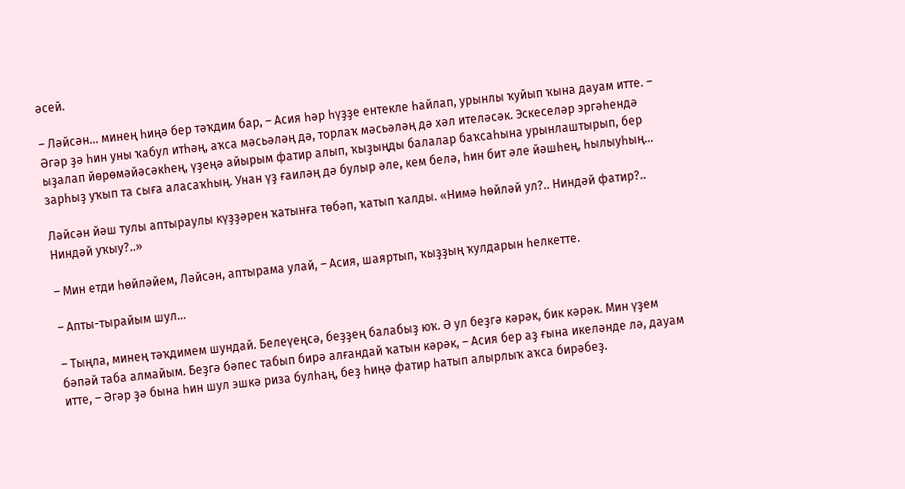әсей.

– Ләйсән... минең һиңә бер тәҡдим бар, – Асия һәр һүҙҙе ентекле һайлап, урынлы ҡуйып ҡына дауам итте. – Әгәр ҙә һин уны ҡабул итһәң, аҡса мәсьәләң дә, торлаҡ мәсьәләң дә хәл ителәсәк. Эскеселәр эргәһендә ыҙалап йөрөмәйәсәкһең, үҙеңә айырым фатир алып, ҡыҙыңды балалар баҡсаһына урынлаштырып, бер зарһыҙ уҡып та сыға аласаҡһың. Унан үҙ ғаиләң дә булыр әле, кем белә, һин бит әле йәшһең, һылыуһың...

Ләйсән йәш тулы аптыраулы күҙҙәрен ҡатынға төбәп, ҡатып ҡалды. «Нимә һөйләй ул?.. Ниндәй фатир?.. Ниндәй уҡыу?..»

– Мин етди һөйләйем, Ләйсән, аптырама улай, – Асия, шаяртып, ҡыҙҙың ҡулдарын һелкетте.

– Апты-тырайым шул...

– Тыңла, минең тәҡдимем шундай. Белеүеңсә, беҙҙең балабыҙ юҡ. Ә ул беҙгә кәрәк, бик кәрәк. Мин үҙем бәпәй таба алмайым. Беҙгә бәпес табып бирә алғандай ҡатын кәрәк, – Асия бер аҙ ғына икеләнде лә, дауам итте, – Әгәр ҙә бына һин шул эшкә риза булһаң, беҙ һиңә фатир һатып алырлыҡ аҡса бирәбеҙ.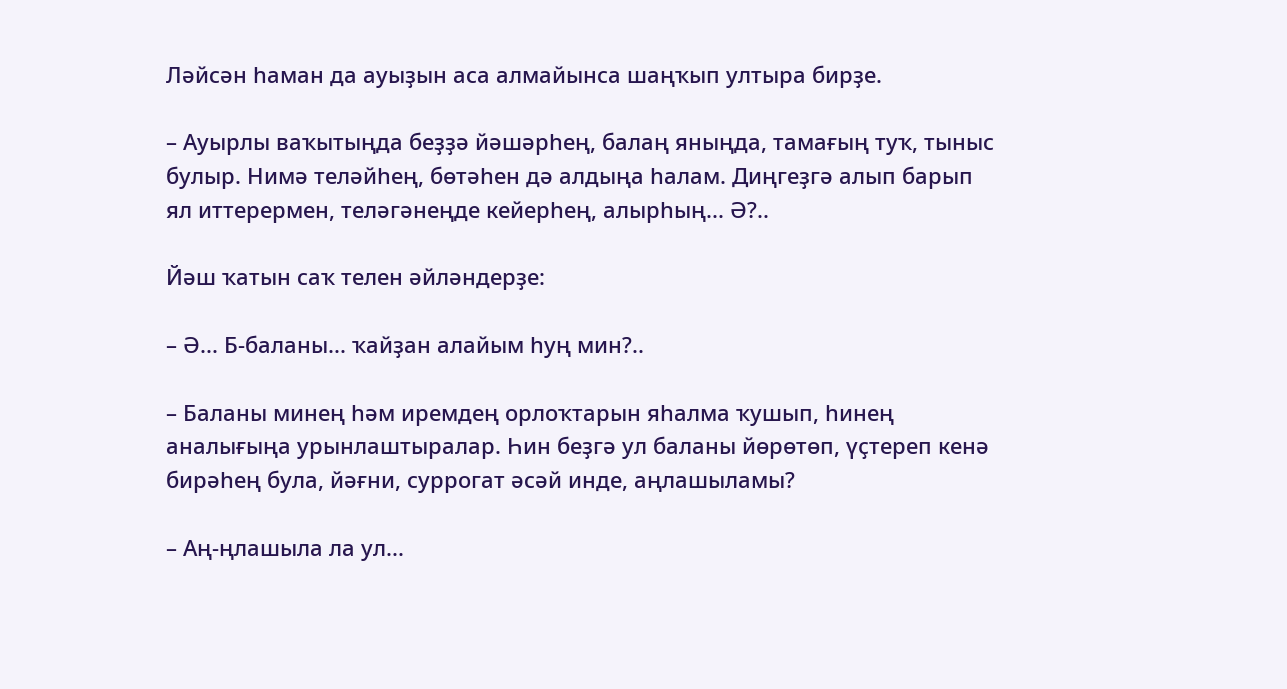Ләйсән һаман да ауыҙын аса алмайынса шаңҡып ултыра бирҙе.

– Ауырлы ваҡытыңда беҙҙә йәшәрһең, балаң яныңда, тамағың туҡ, тыныс булыр. Нимә теләйһең, бөтәһен дә алдыңа һалам. Диңгеҙгә алып барып ял иттерермен, теләгәнеңде кейерһең, алырһың... Ә?..

Йәш ҡатын саҡ телен әйләндерҙе:

– Ә... Б-баланы... ҡайҙан алайым һуң мин?..

– Баланы минең һәм иремдең орлоҡтарын яһалма ҡушып, һинең аналығыңа урынлаштыралар. Һин беҙгә ул баланы йөрөтөп, үҫтереп кенә бирәһең була, йәғни, суррогат әсәй инде, аңлашыламы?

– Аң-ңлашыла ла ул...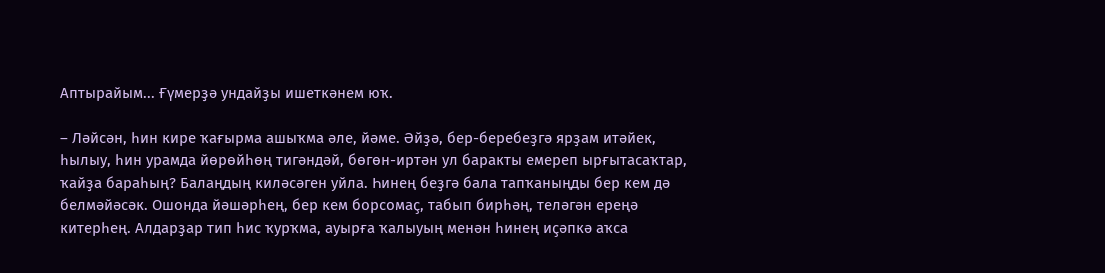Аптырайым... Ғүмерҙә ундайҙы ишеткәнем юҡ.

– Ләйсән, һин кире ҡағырма ашыҡма әле, йәме. Әйҙә, бер-беребеҙгә ярҙам итәйек, һылыу, һин урамда йөрөйһөң тигәндәй, бөгөн-иртән ул баракты емереп ырғытасаҡтар, ҡайҙа бараһың? Балаңдың киләсәген уйла. Һинең беҙгә бала тапҡаныңды бер кем дә белмәйәсәк. Ошонда йәшәрһең, бер кем борсомаҫ, табып бирһәң, теләгән ереңә китерһең. Алдарҙар тип һис ҡурҡма, ауырға ҡалыуың менән һинең иҫәпкә аҡса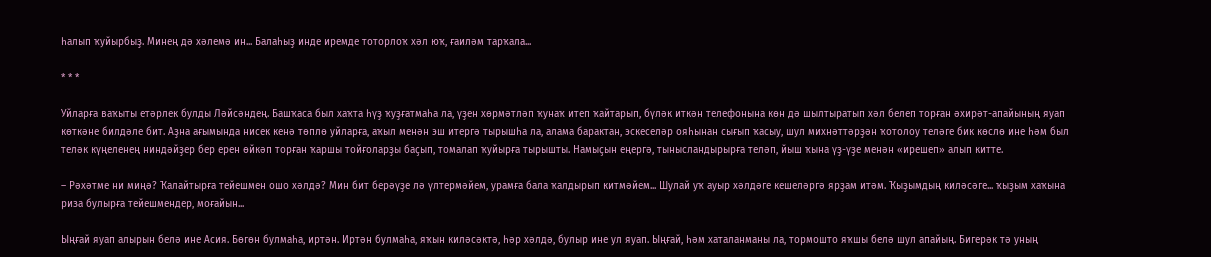һалып ҡуйырбыҙ. Минең дә хәлемә ин... Балаһыҙ инде иремде тоторлоҡ хәл юҡ, ғаиләм тарҡала...

* * *

Уйларға ваҡыты етәрлек булды Ләйсәндең. Башҡаса был хаҡта һүҙ ҡуҙғатмаһа ла, үҙен хөрмәтләп ҡунаҡ итеп ҡайтарып, бүләк иткән телефонына көн дә шылтыратып хәл белеп торған әхирәт-апайының яуап көткәне билдәле бит. Аҙна ағымында нисек кенә төплө уйларға, аҡыл менән эш итергә тырышһа ла, алама барактан, эскеселәр ояһынан сығып ҡасыу, шул михнәттәрҙән ҡотолоу теләге бик көслө ине һәм был теләк күңеленең ниндәйҙер бер ерен өйкәп торған ҡаршы тойғоларҙы баҫып, томалап ҡуйырға тырышты. Намыҫын еңергә, тынысландырырға теләп, йыш ҡына үҙ-үҙе менән «ирешеп» алып китте.

– Рәхәтме ни миңә? Ҡалайтырға тейешмен ошо хәлдә? Мин бит берәүҙе лә үлтермәйем, урамға бала ҡалдырып китмәйем... Шулай уҡ ауыр хәлдәге кешеләргә ярҙам итәм. Ҡыҙымдың киләсәге... ҡыҙым хаҡына риза булырға тейешмендер, моғайын...

Ыңғай яуап алырын белә ине Асия. Бөгөн булмаһа, иртән. Иртән булмаһа, яҡын киләсәктә, һәр хәлдә, булыр ине ул яуап. Ыңғай, һәм хаталанманы ла, тормошто яҡшы белә шул апайың. Бигерәк тә уның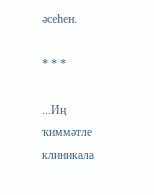әсеһен.

* * *

...Иң ҡиммәтле клиникала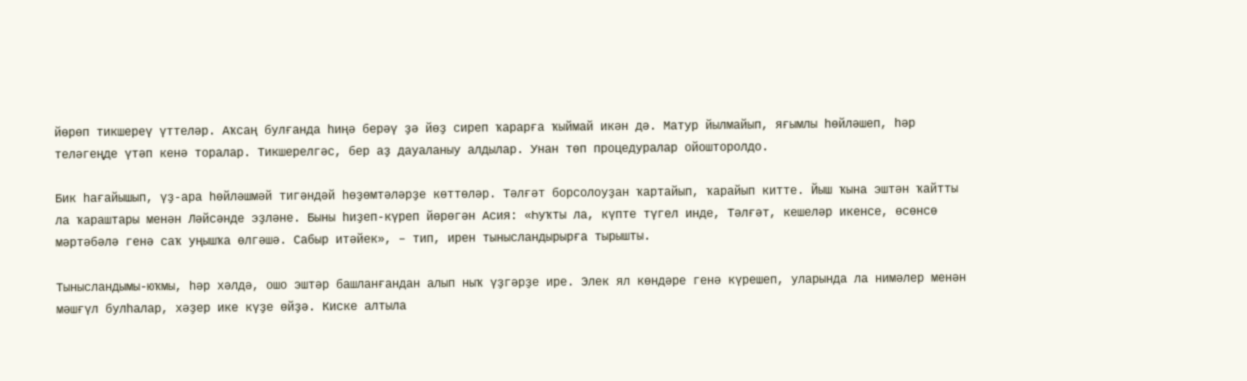йөрөп тикшереү үттеләр. Аҡсаң булғанда һиңә берәү ҙә йөҙ сиреп ҡарарға ҡыймай икән дә. Матур йылмайып, яғымлы һөйләшеп, һәр теләгеңде үтәп кенә торалар. Тикшерелгәс, бер аҙ дауаланыу алдылар. Унан төп процедуралар ойошторолдо.

Бик һағайышып, үҙ-ара һөйләшмәй тигәндәй һөҙөмтәләрҙе көттөләр. Тәлғәт борсолоуҙан ҡартайып, ҡарайып китте. Йыш ҡына эштән ҡайтты ла ҡараштары менән Ләйсәнде эҙләне. Быны һиҙеп-күреп йөрөгән Асия: «Һуҡты ла, күпте түгел инде, Тәлғәт, кешеләр икенсе, өсөнсө мәртәбәлә генә саҡ уңышҡа өлгәшә. Сабыр итәйек», – тип, ирен тынысландырырға тырышты.

Тынысландымы-юҡмы, һәр хәлдә, ошо эштәр башланғандан алып ныҡ үҙгәрҙе ире. Элек ял көндәре генә күрешеп, уларында ла нимәлер менән мәшғүл булһалар, хәҙер ике күҙе өйҙә. Киске алтыла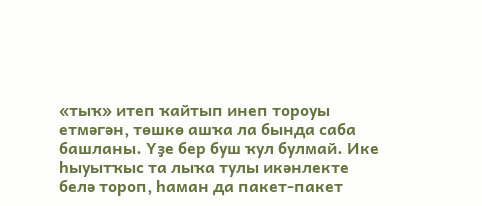«тыҡ» итеп ҡайтып инеп тороуы етмәгән, төшкө ашҡа ла бында саба башланы. Үҙе бер буш ҡул булмай. Ике һыуытҡыс та лыҡа тулы икәнлекте белә тороп, һаман да пакет-пакет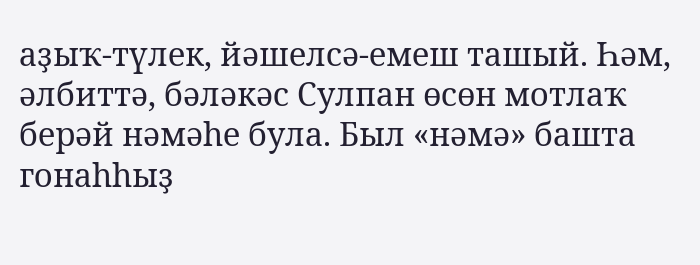аҙыҡ-түлек, йәшелсә-емеш ташый. Һәм, әлбиттә, бәләкәс Сулпан өсөн мотлаҡ берәй нәмәһе була. Был «нәмә» башта гонаһһыҙ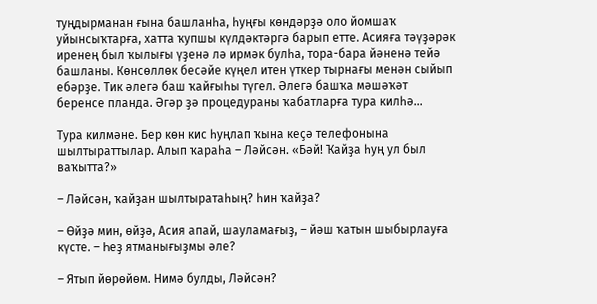туңдырманан ғына башланһа, һуңғы көндәрҙә оло йомшаҡ уйынсыҡтарға, хатта ҡупшы күлдәктәргә барып етте. Асияға тәүҙәрәк иренең был ҡылығы үҙенә лә ирмәк булһа, тора-бара йәненә тейә башланы. Көнсөллөк бесәйе күңел итен үткер тырнағы менән сыйып ебәрҙе. Тик әлегә баш ҡайғыһы түгел. Әлегә башҡа мәшәҡәт беренсе планда. Әгәр ҙә процедураны ҡабатларға тура килһә...

Тура килмәне. Бер көн кис һуңлап ҡына кеҫә телефонына шылтыраттылар. Алып ҡараһа – Ләйсән. «Бәй! Ҡайҙа һуң ул был ваҡытта?»

– Ләйсән, ҡайҙан шылтыратаһың? һин ҡайҙа?

– Өйҙә мин, өйҙә, Асия апай, шауламағыҙ, – йәш ҡатын шыбырлауға күсте. – Һеҙ ятманығыҙмы әле?

– Ятып йөрөйөм. Нимә булды, Ләйсән?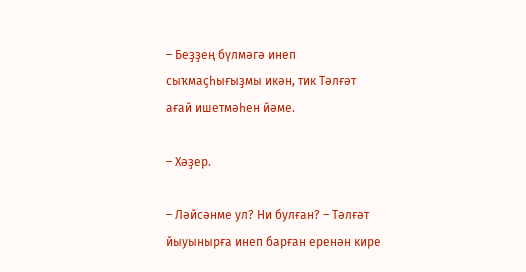– Беҙҙең бүлмәгә инеп сыҡмаҫһығыҙмы икән, тик Тәлғәт ағай ишетмәһен йәме.

– Хәҙер.

– Ләйсәнме ул? Ни булған? – Тәлғәт йыуынырға инеп барған еренән кире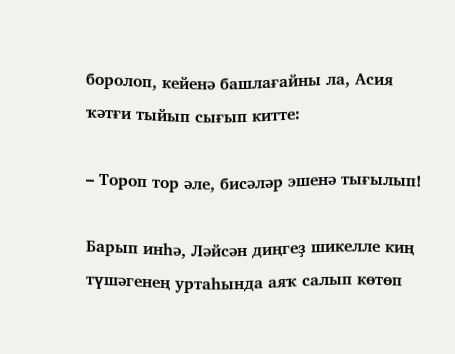боролоп, кейенә башлағайны ла, Асия ҡәтғи тыйып сығып китте:

– Тороп тор әле, бисәләр эшенә тығылып!

Барып инһә, Ләйсән диңгеҙ шикелле киң түшәгенең уртаһында аяҡ салып көтөп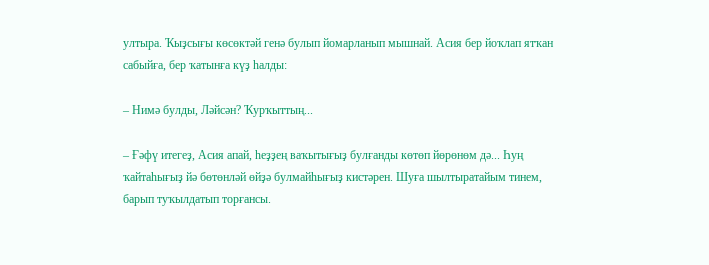ултыра. Ҡыҙсығы көсөктәй генә булып йомарланып мышнай. Асия бер йоҡлап ятҡан сабыйға, бер ҡатынға күҙ һалды:

– Нимә булды, Ләйсән? Ҡурҡыттың...

– Ғәфү итегеҙ, Асия апай, һеҙҙең ваҡытығыҙ булғанды көтөп йөрөнөм дә... Һуң ҡайтаһығыҙ йә бөтөнләй өйҙә булмайһығыҙ кистәрен. Шуға шылтыратайым тинем, барып туҡылдатып торғансы.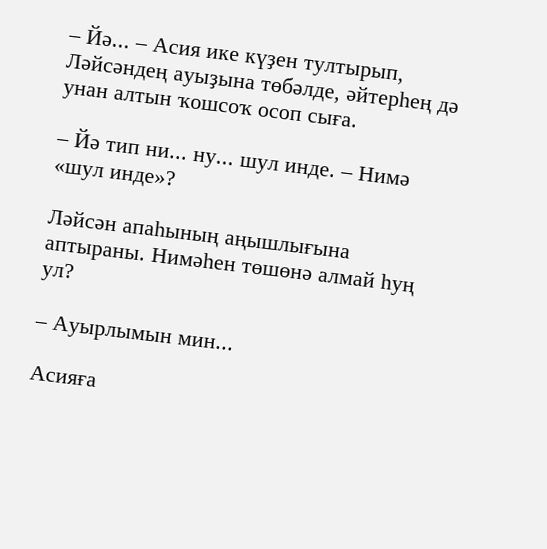– Йә... – Асия ике күҙен тултырып, Ләйсәндең ауыҙына төбәлде, әйтерһең дә унан алтын ҡошсоҡ осоп сыға.

– Йә тип ни... ну... шул инде. – Нимә «шул инде»?

Ләйсән апаһының аңышлығына аптыраны. Нимәһен төшөнә алмай һуң ул?

– Ауырлымын мин...

Асияға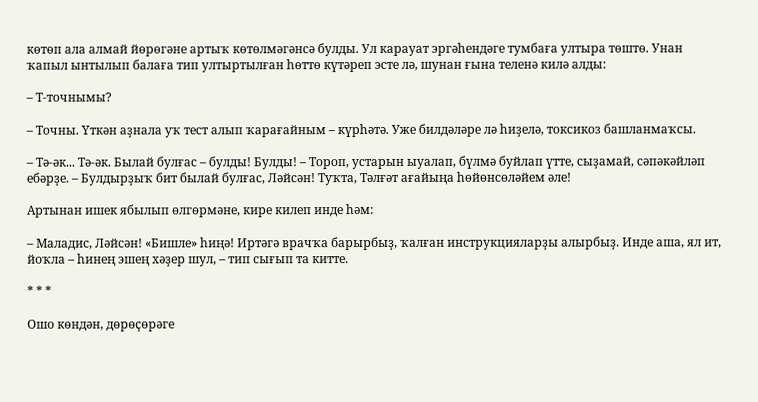көтөп ала алмай йөрөгәне артыҡ көтөлмәгәнсә булды. Ул карауат эргәһендәге тумбаға ултыра төштө. Унан ҡапыл ынтылып балаға тип ултыртылған һөттө күтәреп эсте лә, шунан ғына теленә килә алды:

– Т-точнымы?

– Точны. Үткән аҙнала уҡ тест алып ҡарағайным – күрһәтә. Уже билдәләре лә һиҙелә, токсикоз башланмаҡсы.

– Тә-әк... Тә-әк. Былай булғас – булды! Булды! – Тороп, устарын ыуалап, бүлмә буйлап үтте, сыҙамай, сәпәкәйләп ебәрҙе. – Булдырҙыҡ бит былай булғас, Ләйсән! Туҡта, Тәлғәт ағайыңа һөйөнсөләйем әле!

Артынан ишек ябылып өлгөрмәне, кире килеп инде һәм:

– Маладис, Ләйсән! «Бишле» һиңә! Иртәгә врачҡа барырбыҙ, ҡалған инструкцияларҙы алырбыҙ. Инде аша, ял ит, йоҡла – һинең эшең хәҙер шул, – тип сығып та китте.

* * *

Ошо көндән, дөрөҫөрәге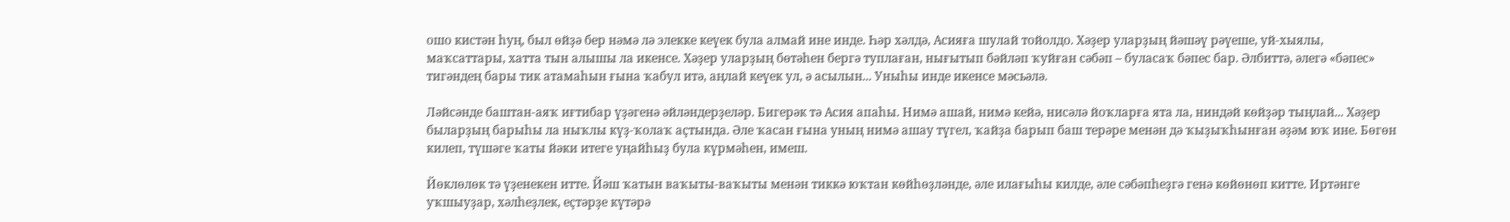ошо кистән һуң, был өйҙә бер нәмә лә элекке кеүек була алмай ине инде. Һәр хәлдә, Асияға шулай тойолдо. Хәҙер уларҙың йәшәү рәүеше, уй-хыялы, маҡсаттары, хатта тын алышы ла икенсе. Хәҙер уларҙың бөтәһен бергә туплаған, нығытып бәйләп ҡуйған сәбәп – буласаҡ бәпес бар. Әлбиттә, әлегә «бәпес» тигәндең бары тик атамаһын ғына ҡабул итә, аңлай кеүек ул, ә асылын... Уныһы инде икенсе мәсьәлә.

Ләйсәнде баштан-аяҡ иғтибар үҙәгенә әйләндерҙеләр. Бигерәк тә Асия апаһы. Нимә ашай, нимә кейә, нисәлә йоҡларға ята ла, ниндәй көйҙәр тыңлай... Хәҙер быларҙың барыһы ла ныҡлы күҙ-ҡолаҡ аҫтында. Әле ҡасан ғына уның нимә ашау түгел, ҡайҙа барып баш терәре менән дә ҡыҙыҡһынған әҙәм юҡ ине. Бөгөн килеп, түшәге ҡаты йәки итеге уңайһыҙ була күрмәһен, имеш.

Йөклөлөк тә үҙенекен итте. Йәш ҡатын ваҡыты-ваҡыты менән тиккә юҡтан көйһөҙләнде, әле илағыһы килде, әле сәбәпһеҙгә генә көйөнөп китте. Иртәнге уҡшыуҙар, хәлһеҙлек, еҫтәрҙе күтәрә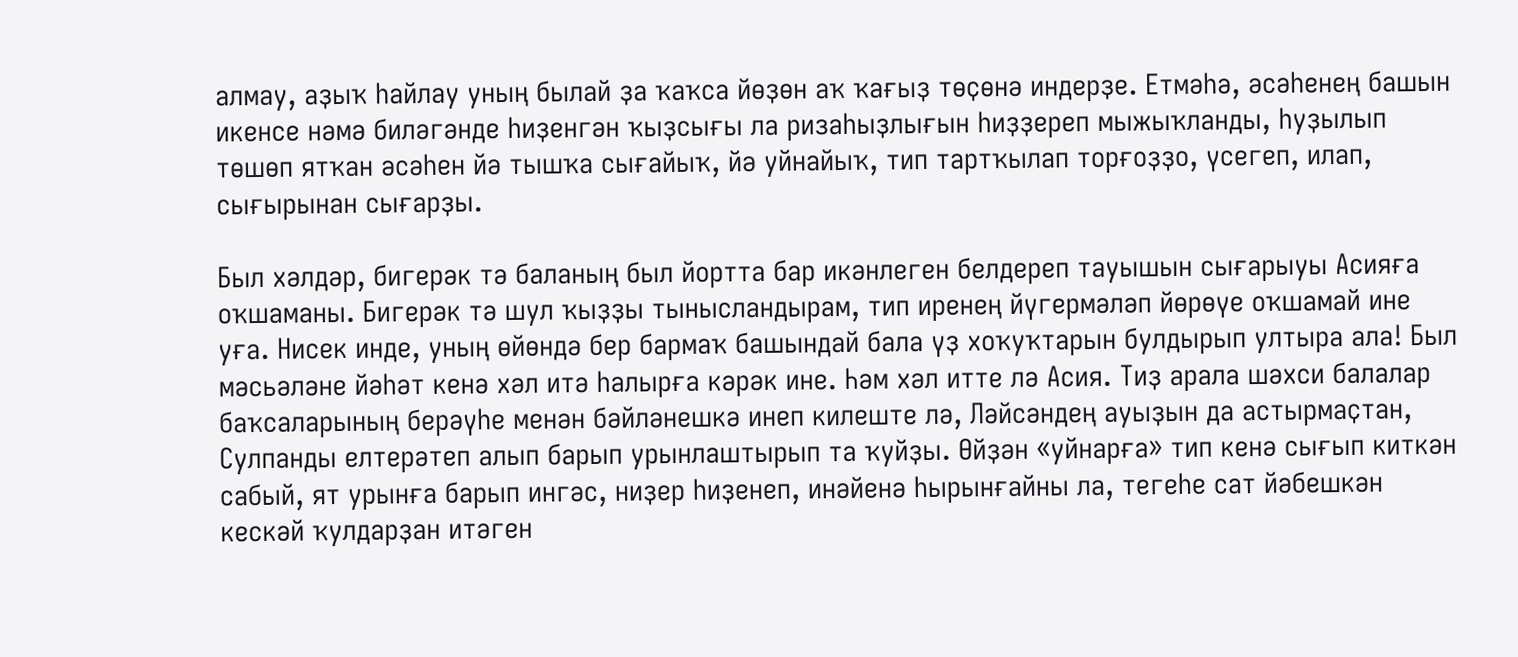алмау, аҙыҡ һайлау уның былай ҙа ҡаҡса йөҙөн аҡ ҡағыҙ төҫөнә индерҙе. Етмәһә, әсәһенең башын икенсе нәмә биләгәнде һиҙенгән ҡыҙсығы ла ризаһыҙлығын һиҙҙереп мыжыҡланды, һуҙылып төшөп ятҡан әсәһен йә тышҡа сығайыҡ, йә уйнайыҡ, тип тартҡылап торғоҙҙо, үсегеп, илап, сығырынан сығарҙы.

Был хәлдәр, бигерәк тә баланың был йортта бар икәнлеген белдереп тауышын сығарыуы Асияға оҡшаманы. Бигерәк тә шул ҡыҙҙы тынысландырам, тип иренең йүгермәләп йөрөүе оҡшамай ине уға. Нисек инде, уның өйөндә бер бармаҡ башындай бала үҙ хоҡуҡтарын булдырып ултыра ала! Был мәсьәләне йәһәт кенә хәл итә һалырға кәрәк ине. Һәм хәл итте лә Асия. Тиҙ арала шәхси балалар баҡсаларының берәүһе менән бәйләнешкә инеп килеште лә, Ләйсәндең ауыҙын да астырмаҫтан, Сулпанды елтерәтеп алып барып урынлаштырып та ҡуйҙы. Өйҙән «уйнарға» тип кенә сығып киткән сабый, ят урынға барып ингәс, ниҙер һиҙенеп, инәйенә һырынғайны ла, тегеһе сат йәбешкән кескәй ҡулдарҙан итәген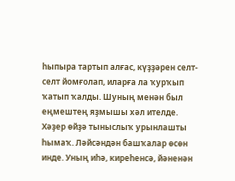һыпыра тартып алғас, күҙҙәрен селт-селт йомғолап, иларға ла ҡурҡып ҡатып ҡалды. Шуның менән был еңмештең яҙмышы хәл ителде. Хәҙер өйҙә тыныслыҡ урынлашты һымаҡ. Ләйсәндән башҡалар өсөн инде. Уның иһә, киреһенсә, йәненән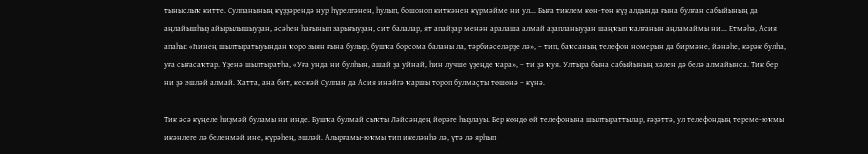тыныслыҡ китте. Сулпанының күҙҙәрендә нур һүрелгәнен, һулып, бошоноп киткәнен күрмәйме ни ул... Быға тиклем көн-төн күҙ алдында ғына булған сабыйының да аңлайышһыҙ айырылышыуҙан, әсәһен һағынып зарығыуҙан, сит балалар, ят апайҙар менән аралаша алмай аҙапланыуҙан шаңҡып ҡалғанын аңламаймы ни... Етмәһә, Асия апаһы: «Һинең шылтыратыуындан ҡоро зыян ғына булыр, бушҡа борсома баланы ла, тәрбиәселәрҙе лә», – тип, баҡсаның телефон номерын да бирмәне, йәнәһе, кәрәк булһа, уға сығасаҡтар. Үҙенә шылтыратһа, «Уға унда ни булһын, ашай ҙа уйнай, һин лучше үҙеңде ҡара», – ти ҙә ҡуя. Ултыра бына сабыйының хәлен дә белә алмайынса. Тик бер ни ҙә эшләй алмай. Хатта, ана бит, кескәй Сулпан да Асия инәйгә ҡаршы тороп булмаҫты төшөнә – күнә.

Тик әсә күңеле һиҙмәй буламы ни инде. Бушҡа булмай сыҡты Ләйсәндең йөрәге һыҙлауы. Бер көндө өй телефонына шылтыраттылар, ғәҙәттә, ул телефондың тереме-юҡмы икәнлеге лә беленмәй ине, күрәһең, эшләй. Алырғамы-юҡмы тип икеләнһә лә, үтә лә ярһып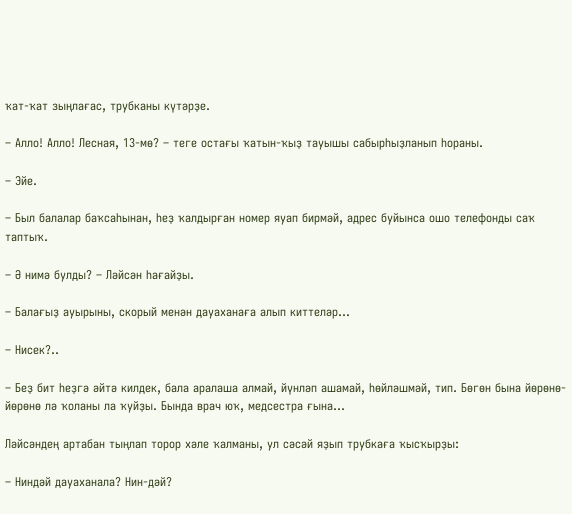ҡат-ҡат зыңлағас, трубканы күтәрҙе.

– Алло! Алло! Лесная, 13-мө? – теге остағы ҡатын-ҡыҙ тауышы сабырһыҙланып һораны.

– Эйе.

– Был балалар баҡсаһынан, һеҙ ҡалдырған номер яуап бирмәй, адрес буйынса ошо телефонды саҡ таптыҡ.

– Ә нимә булды? – Ләйсән һағайҙы.

– Балағыҙ ауырыны, скорый менән дауаханаға алып киттеләр...

– Нисек?..

– Беҙ бит һеҙгә әйтә килдек, бала аралаша алмай, йүнләп ашамай, һөйләшмәй, тип. Бөгөн бына йөрөнө-йөрөнө лә ҡоланы ла ҡуйҙы. Бында врач юҡ, медсестра ғына...

Ләйсәндең артабан тыңлап торор хәле ҡалманы, ул сәсәй яҙып трубкаға ҡысҡырҙы:

– Ниндәй дауаханала? Нин-дәй?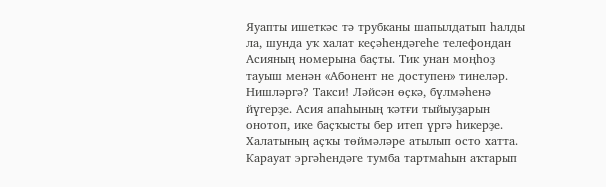Яуапты ишеткәс тә трубканы шапылдатып һалды ла, шунда уҡ халат кеҫәһендәгеһе телефондан Асияның номерына баҫты. Тик унан моңһоҙ тауыш менән «Абонент не доступен» тинеләр. Нишләргә? Такси! Ләйсән өҫкә, бүлмәһенә йүгерҙе. Асия апаһының ҡәтғи тыйыуҙарын онотоп, ике баҫҡысты бер итеп үргә һикерҙе. Халатының аҫҡы төймәләре атылып осто хатта. Карауат эргәһендәге тумба тартмаһын аҡтарып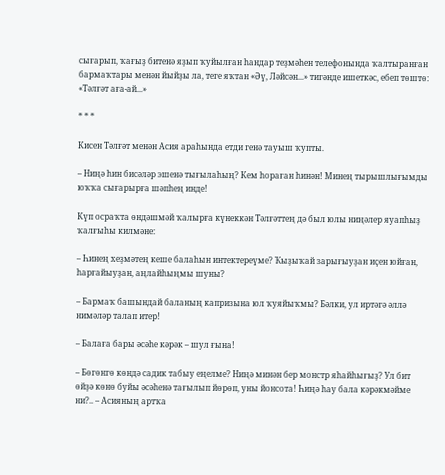сығарып, ҡағыҙ битенә яҙып ҡуйылған һандар теҙмәһен телефонында ҡалтыранған бармаҡтары менән йыйҙы ла, теге яҡтан «Әү, Ләйсән...» тигәнде ишеткәс, ебеп төштө: «Тәлғәт аға-ай...»

* * *

Кисен Тәлғәт менән Асия араһында етди генә тауыш ҡупты.

– Ниңә һин бисәләр эшенә тығылаһың? Кем һораған һинән! Минең тырышлығымды юҡҡа сығарырға шәпһең инде!

Күп осраҡта өндәшмәй ҡалырға күнеккән Тәлғәттең дә был юлы ниңәлер яуапһыҙ ҡалғыһы килмәне:

– Һинең хеҙмәтең кеше балаһын интектереүме? Ҡыҙыҡай зарығыуҙан иҫен юйған, һарғайыуҙан, аңлайһыңмы шуны?

– Бармаҡ башындай баланың капризына юл ҡуяйыҡмы? Бәлки, ул иртәгә әллә нимәләр талап итер!

– Балаға бары әсәһе кәрәк – шул ғына!

– Бөгөнгө көндә садик табыу еңелме? Ниңә минән бер монстр яһайһығыҙ? Ул бит өйҙә көнө буйы әсәһенә тағылып йөрөп, уны йонсота! Һиңә һау бала кәрәкмәйме ни?.. – Асияның артҡа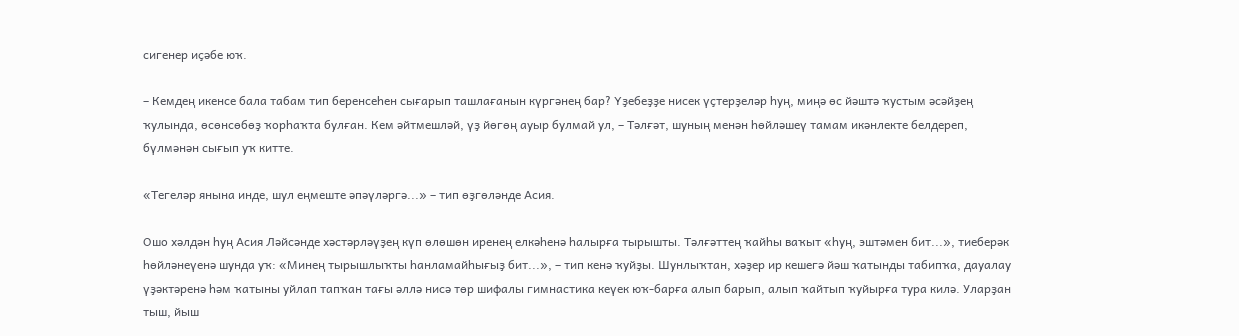сигенер иҫәбе юҡ.

– Кемдең икенсе бала табам тип беренсеһен сығарып ташлағанын күргәнең бар? Үҙебеҙҙе нисек үҫтерҙеләр һуң, миңә өс йәштә ҡустым әсәйҙең ҡулында, өсөнсөбөҙ ҡорһаҡта булған. Кем әйтмешләй, үҙ йөгөң ауыр булмай ул, – Тәлғәт, шуның менән һөйләшеү тамам икәнлекте белдереп, бүлмәнән сығып уҡ китте.

«Тегеләр янына инде, шул еңмеште әпәүләргә...» – тип өҙгөләнде Асия.

Ошо хәлдән һуң Асия Ләйсәнде хәстәрләүҙең күп өлөшөн иренең елкәһенә һалырға тырышты. Тәлғәттең ҡайһы ваҡыт «һуң, эштәмен бит...», тиеберәк һөйләнеүенә шунда уҡ: «Минең тырышлыҡты һанламайһығыҙ бит...», – тип кенә ҡуйҙы. Шунлыҡтан, хәҙер ир кешегә йәш ҡатынды табипҡа, дауалау үҙәктәренә һәм ҡатыны уйлап тапҡан тағы әллә нисә төр шифалы гимнастика кеүек юҡ-барға алып барып, алып ҡайтып ҡуйырға тура килә. Уларҙан тыш, йыш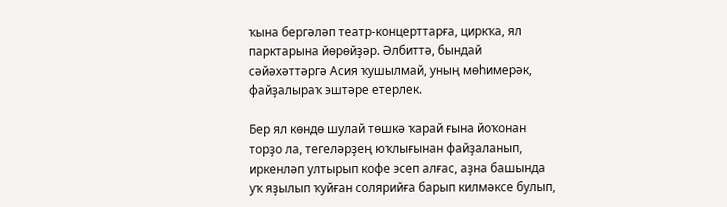ҡына бергәләп театр-концерттарға, циркҡа, ял парктарына йөрөйҙәр. Әлбиттә, бындай сәйәхәттәргә Асия ҡушылмай, уның мөһимерәк, файҙалыраҡ эштәре етерлек.

Бер ял көндө шулай төшкә ҡарай ғына йоҡонан торҙо ла, тегеләрҙең юҡлығынан файҙаланып, иркенләп ултырып кофе эсеп алғас, аҙна башында уҡ яҙылып ҡуйған солярийға барып килмәксе булып,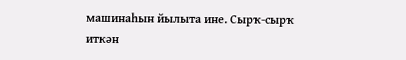машинаһын йылыта ине. Сырҡ-сырҡ иткән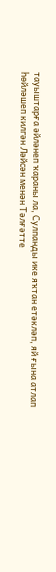тауыштарға әйләнеп ҡараны ла, Сулпанды ике яҡтан етәкләп, яй ғына атлап һөйләшеп килгән Ләйсән менән Тәлғәтте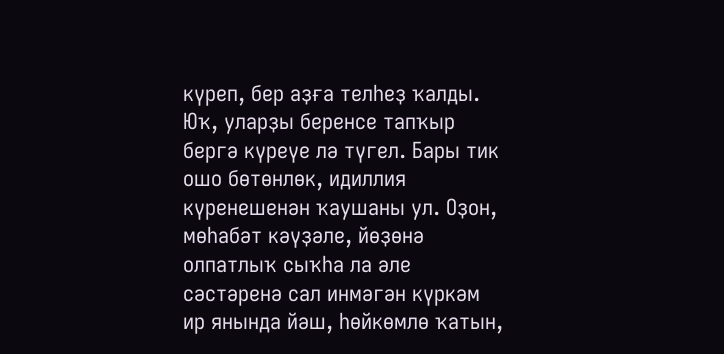күреп, бер аҙға телһеҙ ҡалды. Юҡ, уларҙы беренсе тапҡыр бергә күреүе лә түгел. Бары тик ошо бөтөнлөк, идиллия күренешенән ҡаушаны ул. Оҙон, мөһабәт кәүҙәле, йөҙөнә олпатлыҡ сыҡһа ла әле сәстәренә сал инмәгән күркәм ир янында йәш, һөйкөмлө ҡатын,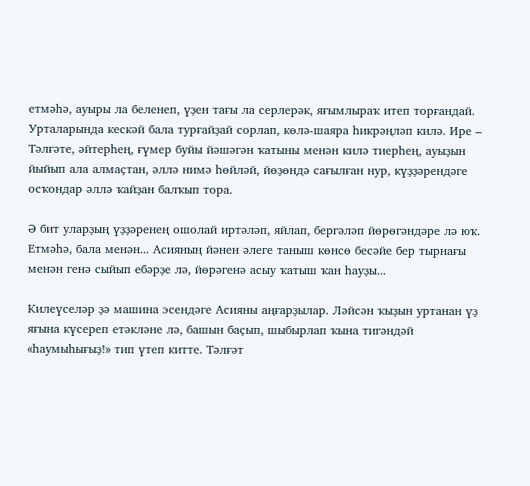етмәһә, ауыры ла беленеп, үҙен тағы ла серлерәк, яғымлыраҡ итеп торғандай. Урталарында кескәй бала турғайҙай сорлап, көлә-шаяра һикрәңләп килә. Ире – Тәлғәте, әйтерһең, ғүмер буйы йәшәгән ҡатыны менән килә тиерһең, ауыҙын йыйып ала алмаҫтан, әллә нимә һөйләй, йөҙөндә сағылған нур, күҙҙәрендәге осҡондар әллә ҡайҙан балҡып тора.

Ә бит уларҙың үҙҙәренең ошолай иртәләп, яйлап, бергәләп йөрөгәндәре лә юҡ. Етмәһә, бала менән... Асияның йәнен әлеге таныш көнсө бесәйе бер тырнағы менән генә сыйып ебәрҙе лә, йөрәгенә асыу ҡатыш ҡан һауҙы...

Килеүселәр ҙә машина эсендәге Асияны аңғарҙылар. Ләйсән ҡыҙын уртанан үҙ яғына күсереп етәкләне лә, башын баҫып, шыбырлап ҡына тигәндәй «һаумыһығыҙ!» тип үтеп китте. Тәлғәт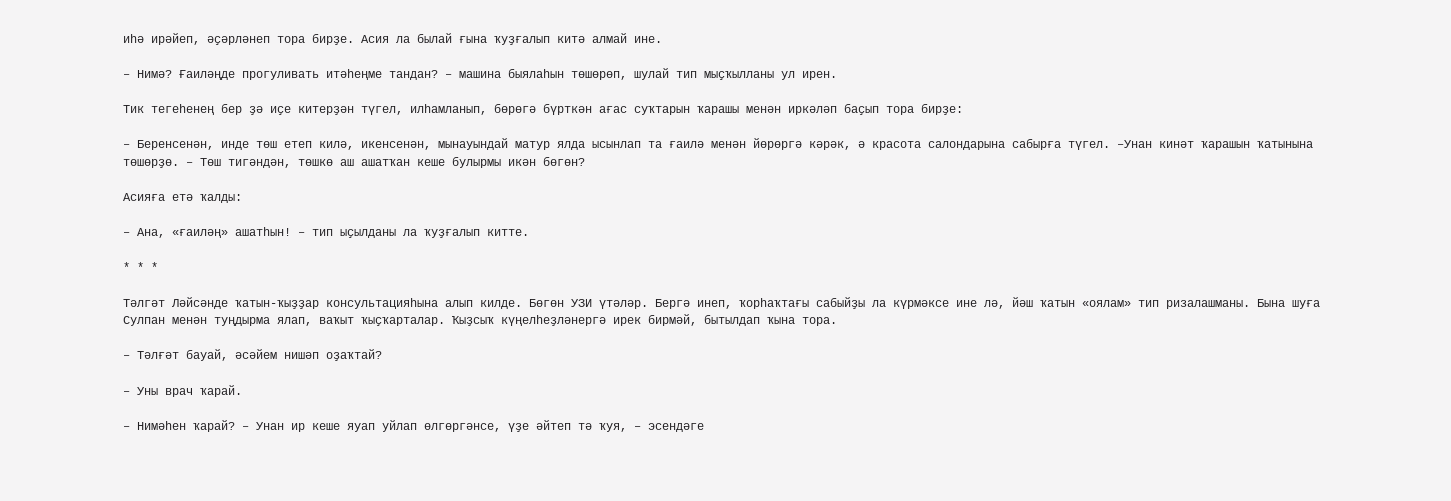иһә ирәйеп, әҫәрләнеп тора бирҙе. Асия ла былай ғына ҡуҙғалып китә алмай ине.

– Нимә? Ғаиләңде прогуливать итәһеңме тандан? – машина быялаһын төшөрөп, шулай тип мыҫҡылланы ул ирен.

Тик тегеһенең бер ҙә иҫе китерҙән түгел, илһамланып, бөрөгә бүрткән ағас суҡтарын ҡарашы менән иркәләп баҫып тора бирҙе:

– Беренсенән, инде төш етеп килә, икенсенән, мынауындай матур ялда ысынлап та ғаилә менән йөрөргә кәрәк, ә красота салондарына сабырға түгел. –Унан кинәт ҡарашын ҡатынына төшөрҙө. – Төш тигәндән, төшкө аш ашатҡан кеше булырмы икән бөгөн?

Асияға етә ҡалды:

– Ана, «ғаиләң» ашатһын! – тип ыҫылданы ла ҡуҙғалып китте.

* * *

Тәлгәт Ләйсәнде ҡатын-ҡыҙҙар консультацияһына алып килде. Бөгөн УЗИ үтәләр. Бергә инеп, ҡорһаҡтағы сабыйҙы ла күрмәксе ине лә, йәш ҡатын «оялам» тип ризалашманы. Бына шуға Сулпан менән туңдырма ялап, ваҡыт ҡыҫҡарталар. Ҡыҙсыҡ күңелһеҙләнергә ирек бирмәй, бытылдап ҡына тора.

– Тәлғәт бауай, әсәйем нишәп оҙаҡтай?

– Уны врач ҡарай.

– Нимәһен ҡарай? – Унан ир кеше яуап уйлап өлгөргәнсе, үҙе әйтеп тә ҡуя, – эсендәге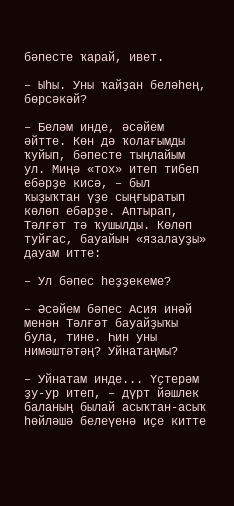бәпесте ҡарай, ивет.

– Ыһы. Уны ҡайҙан беләһең, бөрсәкәй?

– Беләм инде, әсәйем әйтте. Көн дә ҡолағымды ҡуйып, бәпесте тыңлайым ул. Миңә «тох» итеп тибеп ебәрҙе кисә, – был ҡыҙыҡтан үҙе сыңғыратып көлөп ебәрҙе. Аптырап, Тәлғәт тә ҡушылды. Көлөп туйғас, бауайын «язалауҙы» дауам итте:

– Ул бәпес һеҙҙекеме?

– Әсәйем бәпес Асия инәй менән Тәлғәт бауайҙыҡы була, тине. Һин уны нимәштәтәң? Уйнатаңмы?

– Уйнатам инде... Үҫтерәм ҙу-ур итеп, – дүрт йәшлек баланың былай асыҡтан-асыҡ һөйләшә белеүенә иҫе китте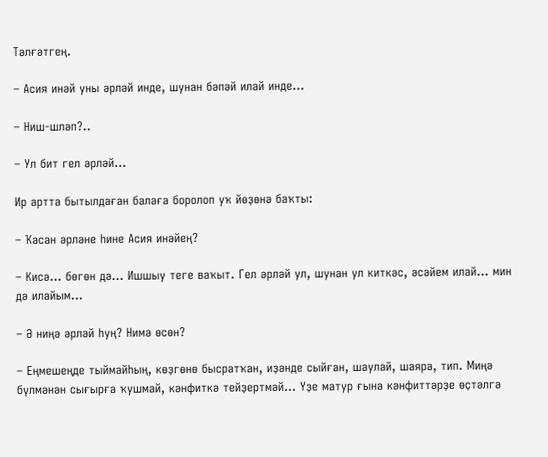Тәлғәтгең.

– Асия инәй уны әрләй инде, шунан бәпәй илай инде...

– Ниш-шләп?..

– Ул бит гел әрләй...

Ир артта бытылдаған балаға боролоп уҡ йөҙөнә баҡты:

– Ҡасан әрләне һине Асия инәйең?

– Кисә... бөгөн дә... Ишшыу теге ваҡыт. Гел әрләй ул, шунан ул киткәс, әсәйем илай... мин дә илайым...

– Ә ниңә әрләй һуң? Нимә өсөн?

– Еңмешеңде тыймайһың, көҙгөнө бысратҡан, иҙәнде сыйған, шаулай, шаяра, тип. Миңә бүлмәнән сығырға ҡушмай, кәнфиткә тейҙертмәй... Үҙе матур ғына кәнфиттәрҙе өҫтәлгә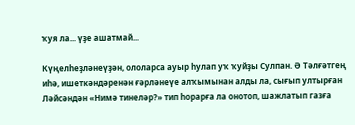ҡуя ла... үҙе ашатмай...

Күңелһеҙләнеүҙән, ололарса ауыр һулап уҡ ҡуйҙы Сулпан. Ә Тәлғәтгең иһә, ишеткәндәренән ғәрләнеүе алҡымынан алды ла, сығып ултырған Ләйсәндән «Нимә тинеләр?» тип һорарға ла онотоп, шажлатып газға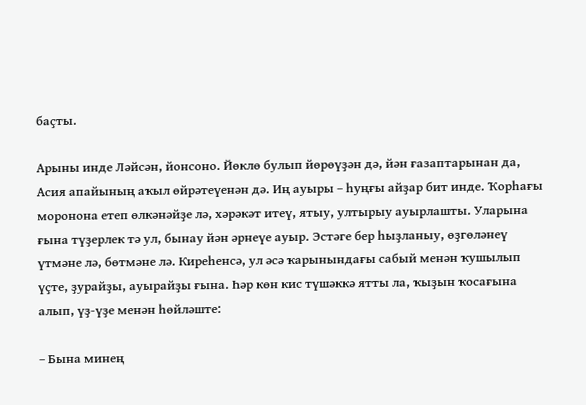баҫты.

Арыны инде Ләйсән, йонсоно. Йөклө булып йөрөүҙән дә, йән ғазаптарынан да, Асия апайының аҡыл өйрәтеүенән дә. Иң ауыры – һуңғы айҙар бит инде. Ҡорһағы моронона етеп өлкәнәйҙе лә, хәрәкәт итеү, ятыу, ултырыу ауырлашты. Уларына ғына түҙерлек тә ул, бынау йән әрнеүе ауыр. Эстәге бер һыҙланыу, өҙгөләнеү үтмәне лә, бөтмәне лә. Киреһенсә, ул әсә ҡарынындағы сабый менән ҡушылып үҫте, ҙурайҙы, ауырайҙы ғына. Һәр көн кис түшәккә ятты ла, ҡыҙын ҡосағына алып, үҙ-үҙе менән һөйләште:

– Бына минең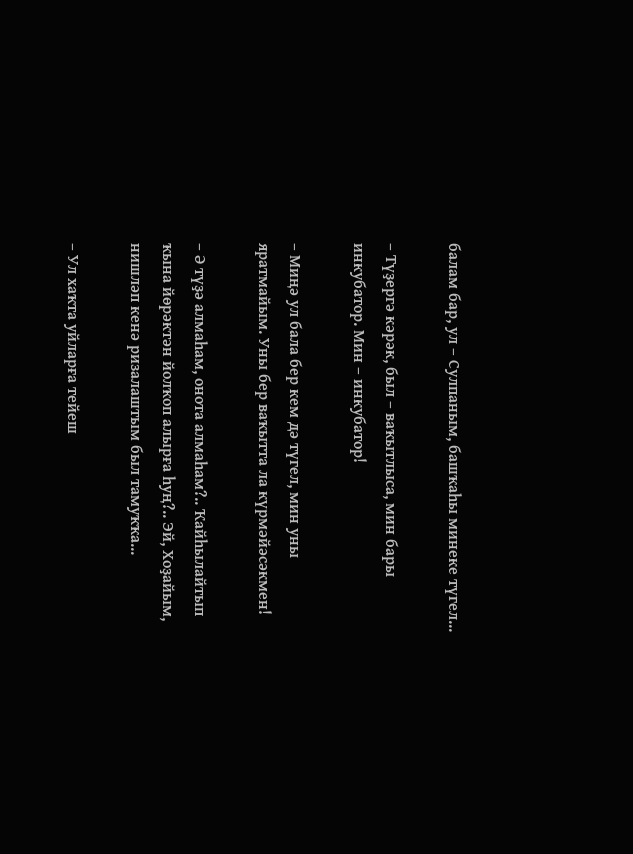балам бар, ул – Сулпаным, башҡаһы минеке түгел...

– Түҙергә кәрәк, был – ваҡытлыса, мин бары инкубатор. Мин – инкубатор!

– Миңә ул бала бер кем дә түгел, мин уны яратмайым. Уны бер ваҡытта ла күрмәйәсәкмен!

– Ә түҙә алмаһам, онота алмаһам?.. Ҡайһылайтып ҡына йөрәктән йолҡоп алырға һуң?.. Эй, Хоҙайым, нишләп кенә ризалаштым был тамуҡҡа...

– Ул хаҡта уйларға тейеш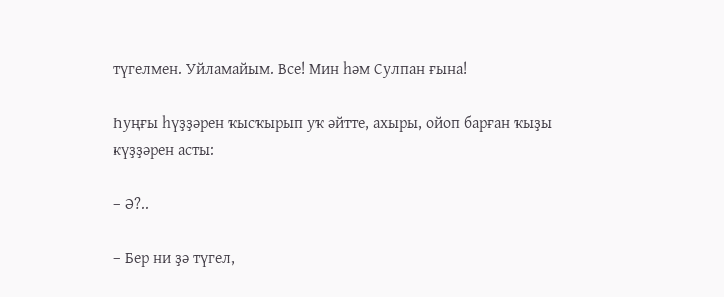түгелмен. Уйламайым. Все! Мин һәм Сулпан ғына!

Һуңғы һүҙҙәрен ҡысҡырып уҡ әйтте, ахыры, ойоп барған ҡыҙы күҙҙәрен асты:

– Ә?..

– Бер ни ҙә түгел,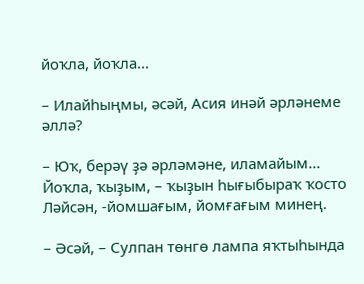йоҡла, йоҡла...

– Илайһыңмы, әсәй, Асия инәй әрләнеме әллә?

– Юҡ, берәү ҙә әрләмәне, иламайым... Йоҡла, ҡыҙым, – ҡыҙын һығыбыраҡ ҡосто Ләйсән, -йомшағым, йомғағым минең.

– Әсәй, – Сулпан төнгө лампа яҡтыһында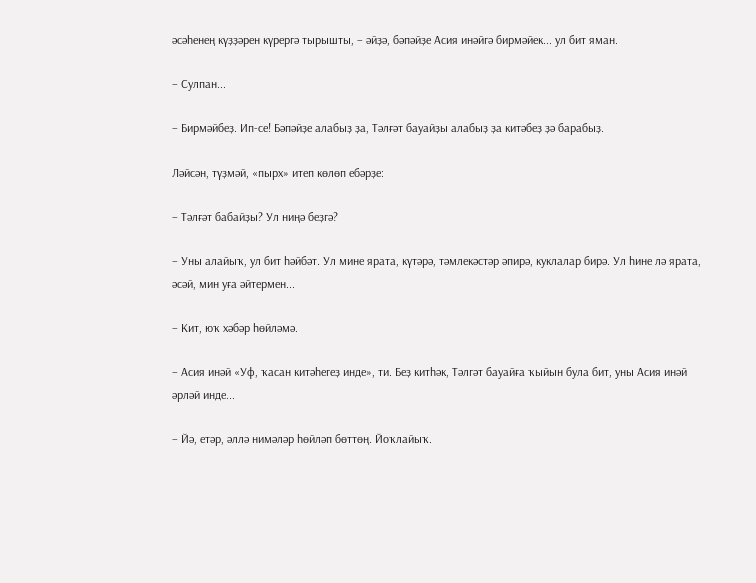әсәһенең күҙҙәрен күрергә тырышты, – әйҙә, бәпәйҙе Асия инәйгә бирмәйек... ул бит яман.

– Сулпан...

– Бирмәйбеҙ. Ип-се! Бәпәйҙе алабыҙ ҙа, Тәлғәт бауайҙы алабыҙ ҙа китәбеҙ ҙә барабыҙ.

Ләйсән, түҙмәй, «пырх» итеп көлөп ебәрҙе:

– Тәлғәт бабайҙы? Ул ниңә беҙгә?

– Уны алайыҡ, ул бит һәйбәт. Ул мине ярата, күтәрә, тәмлекәстәр әпирә, куклалар бирә. Ул һине лә ярата, әсәй, мин уға әйтермен...

– Кит, юҡ хәбәр һөйләмә.

– Асия инәй «Уф, ҡасан китәһегеҙ инде», ти. Беҙ китһәк, Тәлгәт бауайға ҡыйын була бит, уны Асия инәй әрләй инде...

– Йә, етәр, әллә нимәләр һөйләп бөттөң. Йоҡлайыҡ.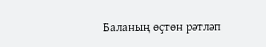Баланың өҫтөн рәтләп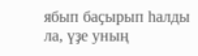ябып баҫырып һалды ла, үҙе уның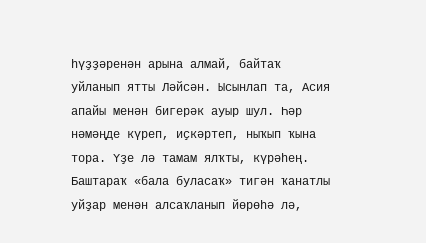һүҙҙәренән арына алмай, байтаҡ уйланып ятты Ләйсән. Ысынлап та, Асия апайы менән бигерәк ауыр шул. Һәр нәмәңде күреп, иҫкәртеп, ныҡып ҡына тора. Үҙе лә тамам ялҡты, күрәһең. Баштараҡ «бала буласаҡ» тигән ҡанатлы уйҙар менән алсаҡланып йөрөһә лә,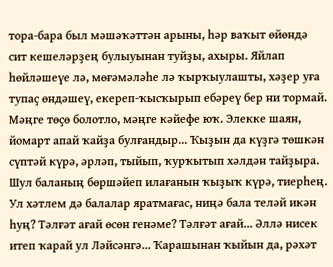тора-бара был мәшәҡәттән арыны, һәр ваҡыт өйөндә сит кешеләрҙең булыуынан туйҙы, ахыры. Яйлап һөйләшеүе лә, мөғәмәләһе лә ҡырҡыулашты, хәҙер уға тупаҫ өндәшеү, екереп-ҡысҡырып ебәреү бер ни тормай. Мәңге төҫө болотло, мәңге кәйефе юҡ. Элекке шаян, йомарт апай ҡайҙа булғандыр... Ҡыҙын да күҙгә төшкән сүптәй күрә, әрләп, тыйып, ҡурҡытып хәлдән тайҙыра. Шул баланың бөршәйеп илағанын ҡыҙыҡ күрә, тиерһең. Ул хәтлем дә балалар яратмағас, ниңә бала теләй икән һуң? Тәлғәт ағай өсөн генәме? Тәлғәт ағай... Әллә нисек итеп ҡарай ул Ләйсәнгә... Ҡарашынан ҡыйын да, рәхәт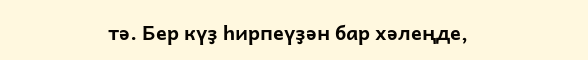тә. Бер күҙ һирпеүҙән бар хәлеңде,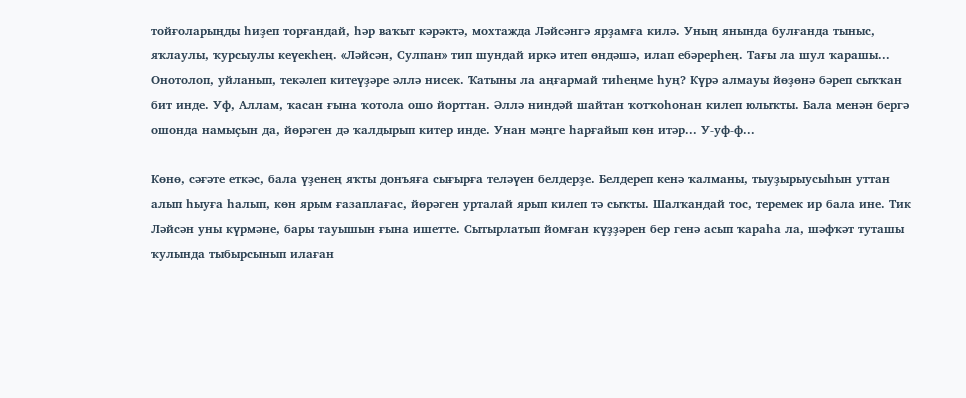тойғоларыңды һиҙеп торғандай, һәр ваҡыт кәрәктә, мохтажда Ләйсәнгә ярҙамға килә. Уның янында булғанда тыныс, яҡлаулы, ҡурсыулы кеүекһең. «Ләйсән, Сулпан» тип шундай иркә итеп өндәшә, илап ебәрерһең. Тағы ла шул ҡарашы... Онотолоп, уйланып, текәлеп китеүҙәре әллә нисек. Ҡатыны ла аңғармай тиһеңме һуң? Күрә алмауы йөҙөнә бәреп сыҡҡан бит инде. Уф, Аллам, ҡасан ғына ҡотола ошо йорттан. Әллә ниндәй шайтан ҡотҡоһонан килеп юлыҡты. Бала менән бергә ошонда намыҫын да, йөрәген дә ҡалдырып китер инде. Унан мәңге һарғайып көн итәр... У-уф-ф...

Көнө, сәғәте еткәс, бала үҙенең яҡты донъяға сығырға теләүен белдерҙе. Белдереп кенә ҡалманы, тыуҙырыусыһын уттан алып һыуға һалып, көн ярым ғазаплағас, йөрәген урталай ярып килеп тә сыҡты. Шалҡандай тос, теремек ир бала ине. Тик Ләйсән уны күрмәне, бары тауышын ғына ишетте. Сытырлатып йомған күҙҙәрен бер генә асып ҡараһа ла, шәфҡәт туташы ҡулында тыбырсынып илаған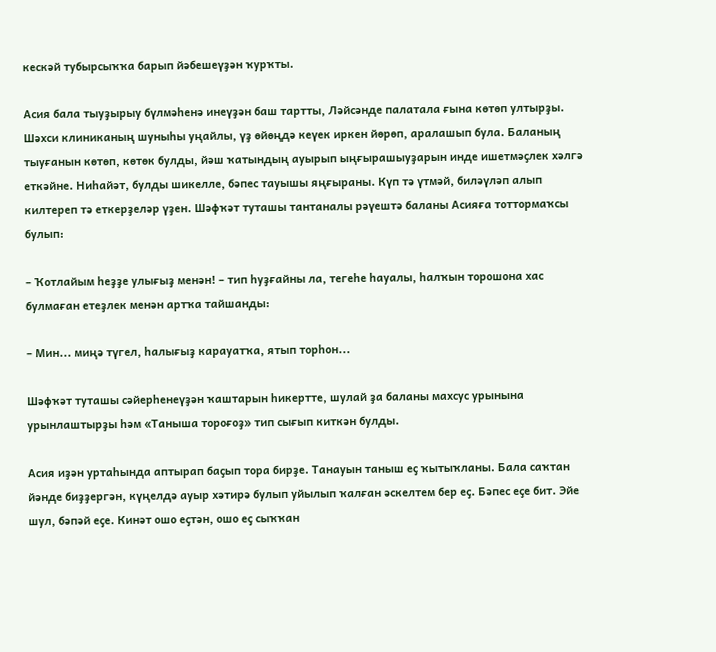кескәй тубырсыҡҡа барып йәбешеүҙән ҡурҡты.

Асия бала тыуҙырыу бүлмәһенә инеүҙән баш тартты, Ләйсәнде палатала ғына көтөп ултырҙы. Шәхси клиниканың шуныһы уңайлы, үҙ өйөңдә кеүек иркен йөрөп, аралашып була. Баланың тыуғанын көтөп, көтөк булды, йәш ҡатындың ауырып ыңғырашыуҙарын инде ишетмәҫлек хәлгә еткәйне. Ниһайәт, булды шикелле, бәпес тауышы яңғыраны. Күп тә үтмәй, биләүләп алып килтереп тә еткерҙеләр үҙен. Шәфҡәт туташы тантаналы рәүештә баланы Асияға тоттормаҡсы булып:

– Ҡотлайым һеҙҙе улығыҙ менән! – тип һуҙғайны ла, тегеһе һауалы, һалҡын торошона хас булмаған етеҙлек менән артҡа тайшанды:

– Мин... миңә түгел, һалығыҙ карауатҡа, ятып торһон...

Шәфҡәт туташы сәйерһенеүҙән ҡаштарын һикертте, шулай ҙа баланы махсус урынына урынлаштырҙы һәм «Таныша тороғоҙ» тип сығып киткән булды.

Асия иҙән уртаһында аптырап баҫып тора бирҙе. Танауын таныш еҫ ҡытыҡланы. Бала саҡтан йәнде биҙҙергән, күңелдә ауыр хәтирә булып уйылып ҡалған әскелтем бер еҫ. Бәпес еҫе бит. Эйе шул, бәпәй еҫе. Кинәт ошо еҫтән, ошо еҫ сыҡҡан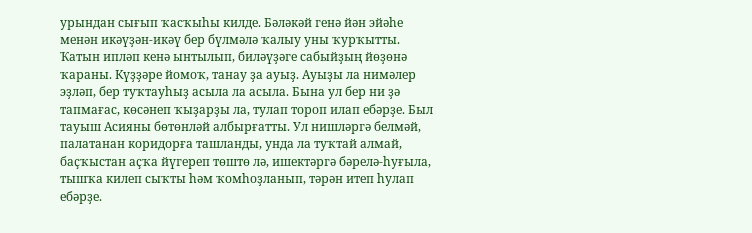урындан сығып ҡасҡыһы килде. Бәләкәй генә йән эйәһе менән икәүҙән-икәү бер бүлмәлә ҡалыу уны ҡурҡытты. Ҡатын ипләп кенә ынтылып, биләүҙәге сабыйҙың йөҙөнә ҡараны. Күҙҙәре йомоҡ, танау ҙа ауыҙ. Ауыҙы ла нимәлер эҙләп, бер туҡтауһыҙ асыла ла асыла. Бына ул бер ни ҙә тапмағас, көсәнеп ҡыҙарҙы ла, тулап тороп илап ебәрҙе. Был тауыш Асияны бөтөнләй албырғатты. Ул нишләргә белмәй, палатанан коридорға ташланды, унда ла туҡтай алмай, баҫҡыстан аҫҡа йүгереп төштө лә, ишектәргә бәрелә-һуғыла, тышҡа килеп сыҡты һәм ҡомһоҙланып, тәрән итеп һулап ебәрҙе.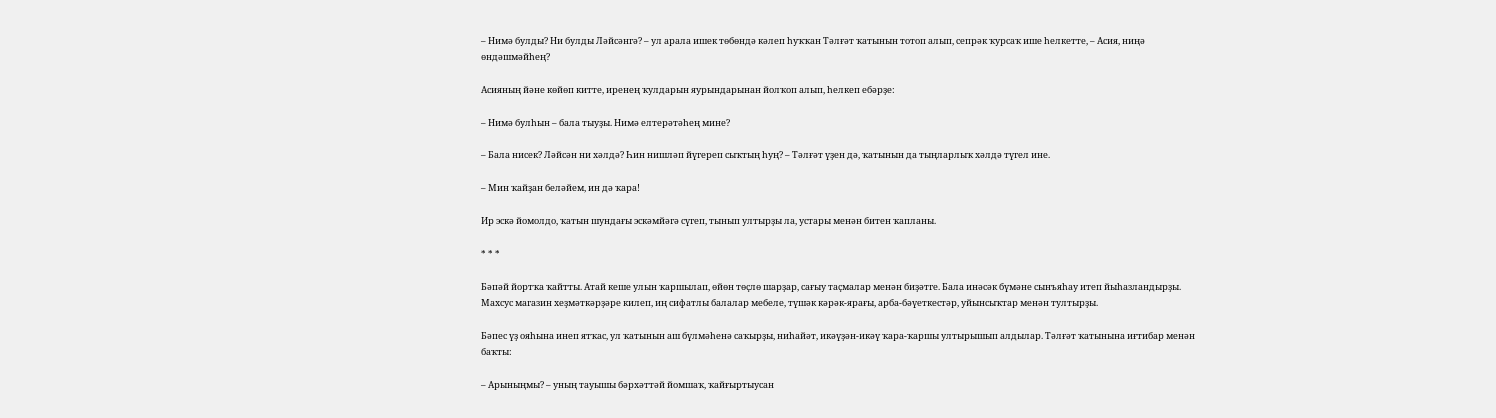– Нимә булды? Ни булды Ләйсәнгә? – ул арала ишек төбөндә кәлеп һуҡҡан Тәлғәт ҡатынын тотоп алып, сепрәк ҡурсаҡ ише һелкетте, – Асия, ниңә өндәшмәйһең?

Асияның йәне көйөп китте, иренең ҡулдарын яурындарынан йолҡоп алып, һелкеп ебәрҙе:

– Нимә булһын – бала тыуҙы. Нимә елтерәтәһең мине?

– Бала нисек? Ләйсән ни хәлдә? Һин нишләп йүгереп сыҡтың һуң? – Тәлғәт үҙен дә, ҡатынын да тыңларлыҡ хәлдә түгел ине.

– Мин ҡайҙан беләйем, ин дә ҡара!

Ир эскә йомолдо, ҡатын шундағы эскәмйәгә сүгеп, тынып ултырҙы ла, устары менән битен ҡапланы.

* * *

Бәпәй йортҡа ҡайтты. Атай кеше улын ҡаршылап, өйөн төҫлө шарҙар, сағыу таҫмалар менән биҙәтге. Бала инәсәк бүмәне сынъяһау итеп йыһазландырҙы. Махсус магазин хеҙмәткәрҙәре килеп, иң сифатлы балалар мебеле, түшәк кәрәк-ярағы, арба-бәүеткестәр, уйынсыҡтар менән тултырҙы.

Бәпес үҙ ояһына инеп ятҡас, ул ҡатынын аш бүлмәһенә саҡырҙы, ниһайәт, икәүҙән-икәү ҡара-ҡаршы ултырышып алдылар. Тәлғәт ҡатынына иғтибар менән баҡты:

– Арыныңмы? – уның тауышы бәрхәттәй йомшаҡ, ҡайғыртыусан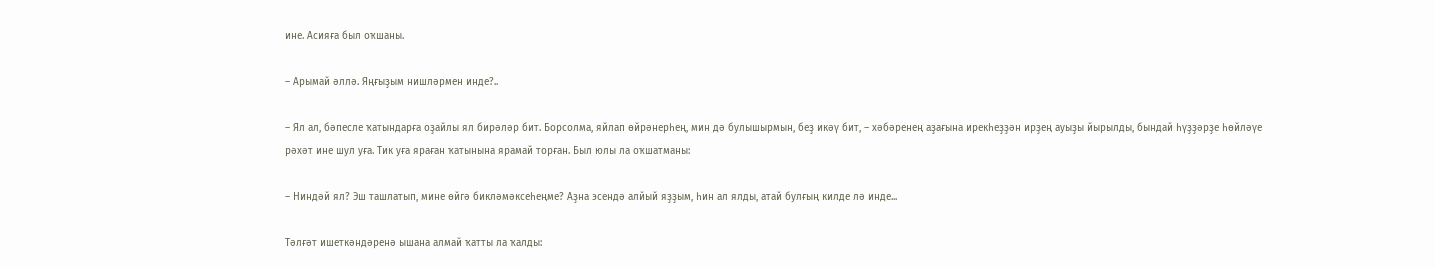ине. Асияға был оҡшаны.

– Арымай әллә. Яңғыҙым нишләрмен инде?..

– Ял ал, бәпесле ҡатындарға оҙайлы ял бирәләр бит. Борсолма, яйлап өйрәнерһең, мин дә булышырмын, беҙ икәү бит, – хәбәренең аҙағына ирекһеҙҙән ирҙең ауыҙы йырылды, бындай һүҙҙәрҙе һөйләүе рәхәт ине шул уға. Тик уға яраған ҡатынына ярамай торған. Был юлы ла оҡшатманы:

– Ниндәй ял? Эш ташлатып, мине өйгә бикләмәксеһеңме? Аҙна эсендә алйый яҙҙым, һин ал ялды, атай булғың килде лә инде...

Тәлғәт ишеткәндәренә ышана алмай ҡатты ла ҡалды: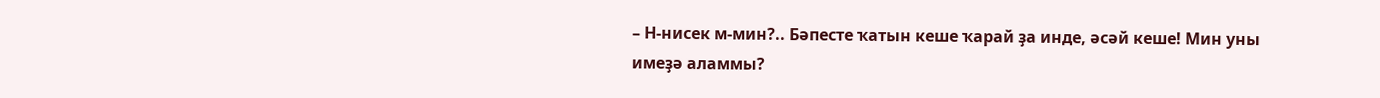– Н-нисек м-мин?.. Бәпесте ҡатын кеше ҡарай ҙа инде, әсәй кеше! Мин уны имеҙә аламмы?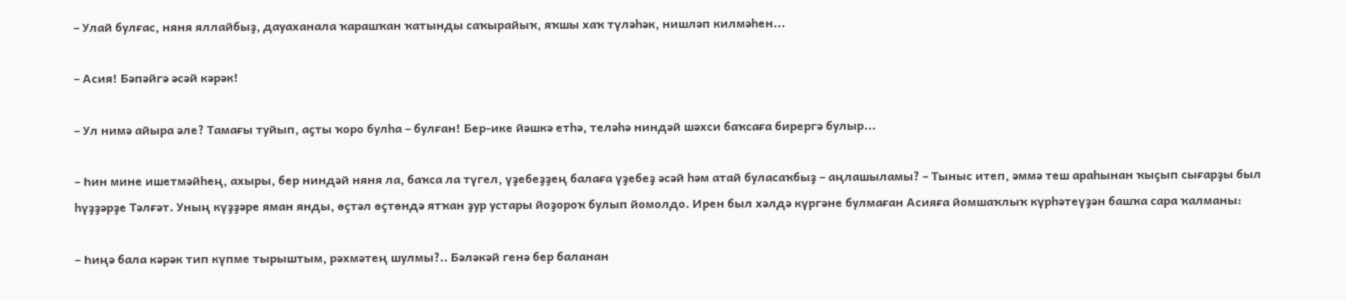– Улай булғас, няня яллайбыҙ, дауаханала ҡарашҡан ҡатынды саҡырайыҡ, яҡшы хаҡ түләһәк, нишләп килмәһен...

– Асия! Бәпәйгә әсәй кәрәк!

– Ул нимә айыра әле? Тамағы туйып, аҫты ҡоро булһа – булған! Бер-ике йәшкә етһә, теләһә ниндәй шәхси баҡсаға бирергә булыр...

– Һин мине ишетмәйһең, ахыры, бер ниндәй няня ла, баҡса ла түгел, үҙебеҙҙең балаға үҙебеҙ әсәй һәм атай буласаҡбыҙ – аңлашыламы? – Тыныс итеп, әммә теш араһынан ҡыҫып сығарҙы был һүҙҙәрҙе Тәлғәт. Уның күҙҙәре яман янды, өҫтәл өҫтөндә ятҡан ҙур устары йоҙороҡ булып йомолдо. Ирен был хәлдә күргәне булмаған Асияға йомшаҡлыҡ күрһәтеүҙән башҡа сара ҡалманы:

– Һиңә бала кәрәк тип күпме тырыштым, рәхмәтең шулмы?.. Бәләкәй генә бер баланан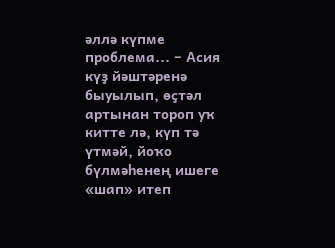әллә күпме проблема... – Асия күҙ йәштәренә быуылып, өҫтәл артынан тороп уҡ китте лә, күп тә үтмәй, йоҡо бүлмәһенең ишеге «шап» итеп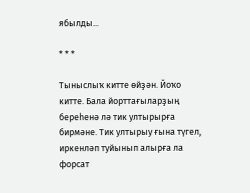ябылды...

* * *

Тыныслыҡ китте өйҙән. Йоҡо китте. Бала йорттағыларҙың береһенә лә тик ултырырға бирмәне. Тик ултырыу ғына түгел, иркенләп туйынып алырға ла форсат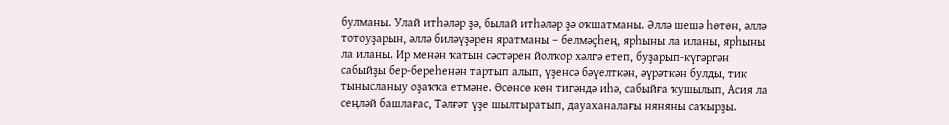булманы. Улай итһәләр ҙә, былай итһәләр ҙә оҡшатманы. Әллә шешә һөтөн, әллә тотоуҙарын, әллә биләүҙәрен яратманы – белмәҫһең, ярһыны ла иланы, ярһыны ла иланы. Ир менән ҡатын сәстәрен йолҡор хәлгә етеп, буҙарып-күгәргән сабыйҙы бер-береһенән тартып алып, үҙенсә бәүелткән, әүрәткән булды, тик тынысланыу оҙаҡҡа етмәне. Өсөнсө көн тигәндә иһә, сабыйға ҡушылып, Асия ла сеңләй башлағас, Тәлғәт үҙе шылтыратып, дауаханалағы няняны саҡырҙы.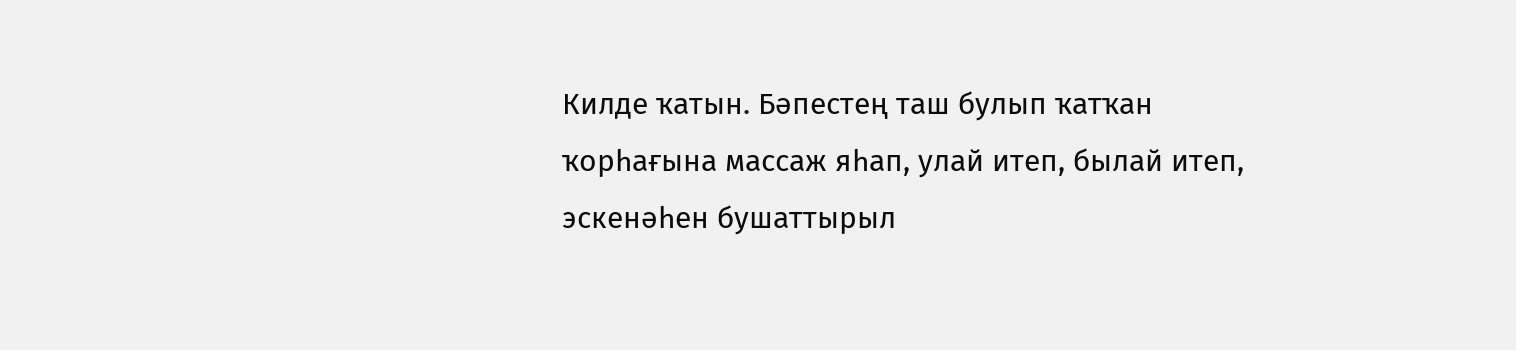Килде ҡатын. Бәпестең таш булып ҡатҡан ҡорһағына массаж яһап, улай итеп, былай итеп, эскенәһен бушаттырыл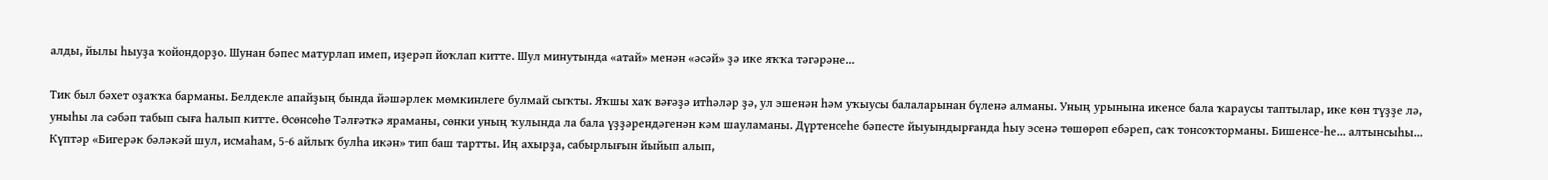алды, йылы һыуҙа ҡойондорҙо. Шунан бәпес матурлап имеп, иҙерәп йоҡлап китте. Шул минутында «атай» менән «әсәй» ҙә ике яҡҡа тәгәрәне...

Тик был бәхет оҙаҡҡа барманы. Белдекле апайҙың бында йәшәрлек мөмкинлеге булмай сыҡты. Яҡшы хаҡ вәғәҙә итһәләр ҙә, ул эшенән һәм уҡыусы балаларынан бүленә алманы. Уның урынына икенсе бала ҡараусы таптылар, ике көн түҙҙе лә, уныһы ла сәбәп табып сыға һалып китте. Өсөнсөһө Тәлғәткә яраманы, сөнки уның ҡулында ла бала үҙҙәрендәгенән кәм шауламаны. Дүртенсеһе бәпесте йыуындырғанда һыу эсенә төшөрөп ебәреп, саҡ тонсоҡторманы. Бишенсе-һе... алтынсыһы... Күптәр «Бигерәк бәләкәй шул, исмаһам, 5-6 айлыҡ булһа икән» тип баш тартты. Иң ахырҙа, сабырлығын йыйып алып,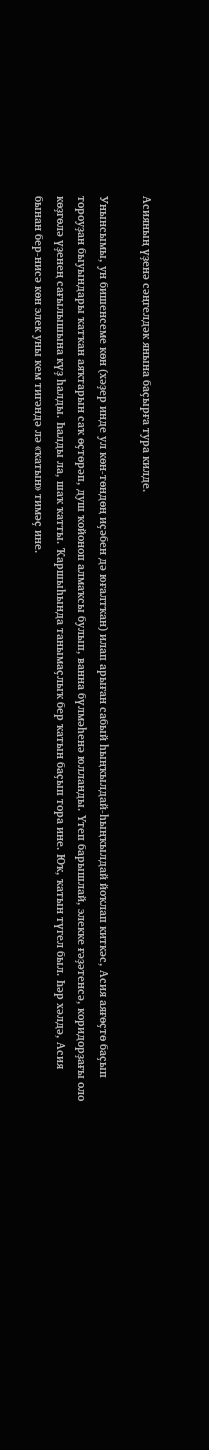Асияның үҙенә сәңгелдәк янына баҫырға тура килде.

Унынсымы, ун бишенсеме көн (хәҙер инде ул көн-төндөң иҫәбен дә юғалтҡан) илап арыған сабый һыңҡылдай-һыңҡылдай йоҡлап киткәс, Асия аяғөҫтө баҫып тороуҙан быуындары ҡатҡан аяҡтарын саҡ өҫтөрәп, душ ҡойоноп алмаҡсы булып, ванна бүлмәһенә юлланды. Үтеп барышлай, элекке ғәҙәтенсә, коридорҙағы оло көҙгөлә үҙенең сағылышына күҙ һалды. Һалды ла, шаҡ ҡатты. Ҡаршыһында танымаҫлыҡ бер ҡатын баҫып тора ине. Юҡ, ҡатын түгел был. Һәр хәлдә, Асия бынан бер-нисә көн элек уны кем тигәндә лә «ҡатын» тимәҫ ине.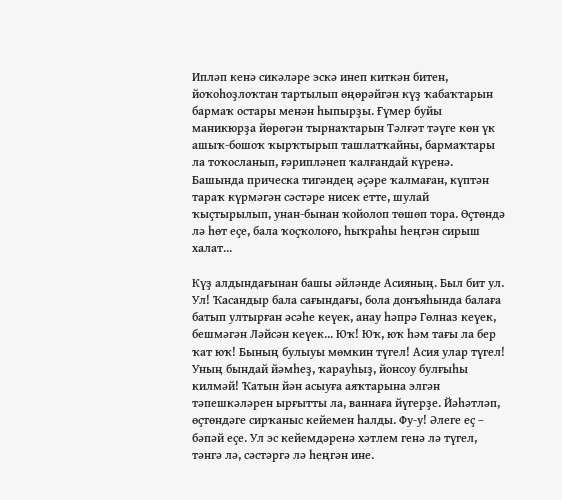Ипләп кенә сикәләре эскә инеп киткән битен, йоҡоһоҙлоҡтан тартылып өңөрәйгән күҙ ҡабаҡтарын бармаҡ остары менән һыпырҙы. Ғүмер буйы маникюрҙа йөрөгән тырнаҡтарын Тәлғәт тәүге көн үк ашыҡ-бошоҡ ҡырҡтырып ташлатҡайны, бармаҡтары ла тоҡосланып, ғәрипләнеп ҡалғандай күренә. Башында прическа тигәндең әҫәре ҡалмаған, күптән тараҡ күрмәгән сәстәре нисек етте, шулай ҡыҫтырылып, унан-бынан ҡойолоп төшөп тора. Өҫтөндә лә һөт еҫе, бала ҡоҫҡолоғо, һыҡраһы һеңгән сирыш халат...

Күҙ алдындағынан башы әйләнде Асияның. Был бит ул. Ул! Ҡасандыр бала сағындағы, бола донъяһында балаға батып ултырған әсәһе кеүек, анау һәпрә Гөлназ кеүек, бешмәгән Ләйсән кеүек... Юҡ! Юҡ, юҡ һәм тағы ла бер ҡат юҡ! Бының булыуы мөмкин түгел! Асия улар түгел! Уның бындай йәмһеҙ, ҡарауһыҙ, йонсоу булғыһы килмәй! Ҡатын йән асыуға аяҡтарына элгән тәпешкәләрен ырғытты ла, ваннаға йүгерҙе. Йәһәтләп, өҫтөндәге сирҡаныс кейемен һалды. Фу-у! Әлеге еҫ – бәпәй еҫе. Ул эс кейемдәренә хәтлем генә лә түгел, тәнгә лә, сәстәргә лә һеңгән ине.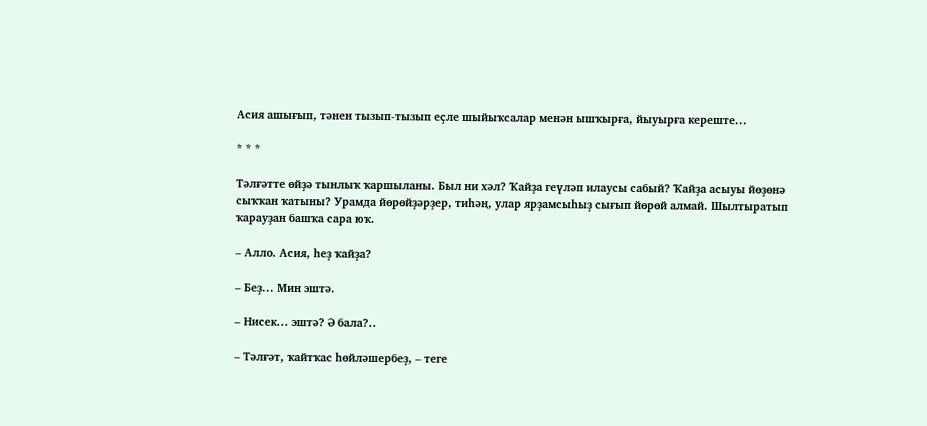Асия ашығып, тәнен тызып-тызып еҫле шыйыҡсалар менән ышҡырға, йыуырға кереште...

* * *

Тәлғәтте өйҙә тынлыҡ ҡаршыланы. Был ни хәл? Ҡайҙа геүләп илаусы сабый? Ҡайҙа асыуы йөҙөнә сыҡҡан ҡатыны? Урамда йөрөйҙәрҙер, тиһәң, улар ярҙамсыһыҙ сығып йөрөй алмай. Шылтыратып ҡарауҙан башҡа сара юҡ.

– Алло. Асия, һеҙ ҡайҙа?

– Беҙ... Мин эштә.

– Нисек... эштә? Ә бала?..

– Тәлғәт, ҡайтҡас һөйләшербеҙ, – теге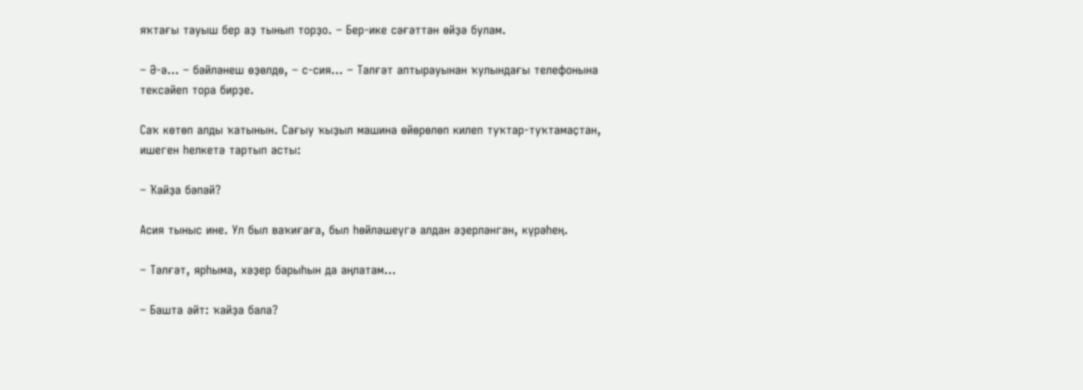яҡтағы тауыш бер аҙ тынып торҙо. – Бер-ике сәғәттән өйҙә булам.

– Ә-ә... – бәйләнеш өҙөлдө, – с-сия... – Тәлғәт аптырауынан ҡулындағы телефонына тексәйеп тора бирҙе.

Саҡ көтөп алды ҡатынын. Сағыу ҡыҙыл машина өйөрөлөп килеп туҡтар-туҡтамаҫтан, ишеген һелкетә тартып асты:

– Ҡайҙа бәпәй?

Асия тыныс ине. Ул был ваҡиғаға, был һөйләшеүгә алдан әҙерләнгән, күрәһең.

– Тәлғәт, ярһыма, хәҙер барыһын да аңлатам...

– Башта әйт: ҡайҙа бала?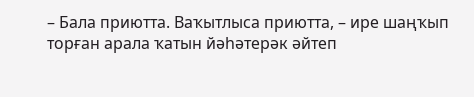– Бала приютта. Ваҡытлыса приютта, – ире шаңҡып торған арала ҡатын йәһәтерәк әйтеп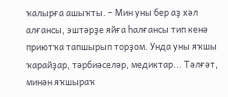ҡалырға ашыҡты. – Мин уны бер аҙ хәл алғансы, эштәрҙе яйға һалғансы тип кенә приютҡа тапшырып торҙом. Унда уны яҡшы ҡарайҙар, тәрбиәселәр, медиктар... Тәлғәт, минән яҡшыраҡ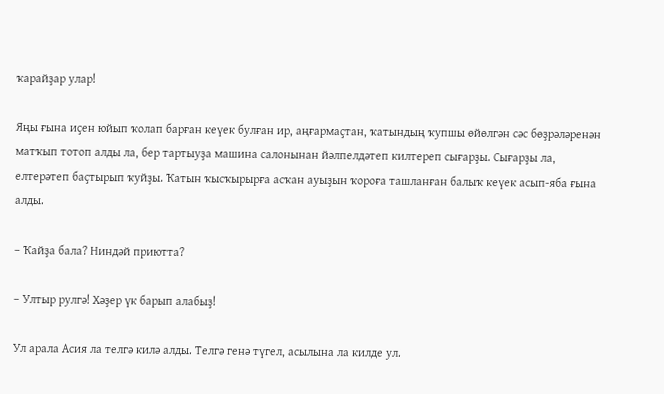ҡарайҙар улар!

Яңы ғына иҫен юйып ҡолап барған кеүек булған ир, аңғармаҫтан, ҡатындың ҡупшы өйөлгән сәс бөҙрәләренән матҡып тотоп алды ла, бер тартыуҙа машина салонынан йәлпелдәтеп килтереп сығарҙы. Сығарҙы ла, елтерәтеп баҫтырып ҡуйҙы. Ҡатын ҡысҡырырға асҡан ауыҙын ҡороға ташланған балыҡ кеүек асып-яба ғына алды.

– Ҡайҙа бала? Ниндәй приютта?

– Ултыр рулгә! Хәҙер үк барып алабыҙ!

Ул арала Асия ла телгә килә алды. Телгә генә түгел, асылына ла килде ул.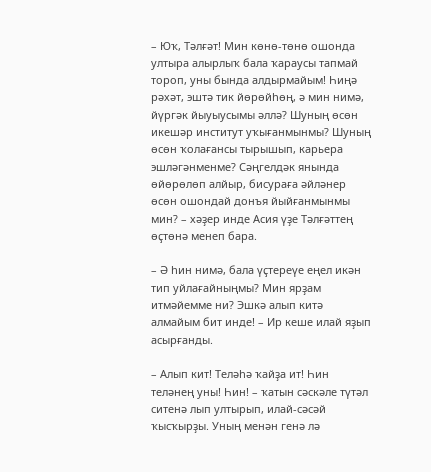– Юҡ, Тәлғәт! Мин көнө-төнө ошонда ултыра алырлыҡ бала ҡараусы тапмай тороп, уны бында алдырмайым! Һиңә рәхәт, эштә тик йөрөйһөң, ә мин нимә, йүргәк йыуыусымы әллә? Шуның өсөн икешәр институт уҡығанмынмы? Шуның өсөн ҡолағансы тырышып, карьера эшләгәнменме? Сәңгелдәк янында өйөрөлөп алйыр, бисураға әйләнер өсөн ошондай донъя йыйғанмынмы мин? – хәҙер инде Асия үҙе Тәлғәттең өҫтөнә менеп бара.

– Ә һин нимә, бала үҫтереүе еңел икән тип уйлағайныңмы? Мин ярҙам итмәйемме ни? Эшкә алып китә алмайым бит инде! – Ир кеше илай яҙып асырғанды.

– Алып кит! Теләһә ҡайҙа ит! Һин теләнең уны! Һин! – ҡатын сәскәле түтәл ситенә лып ултырып, илай-сәсәй ҡысҡырҙы. Уның менән генә лә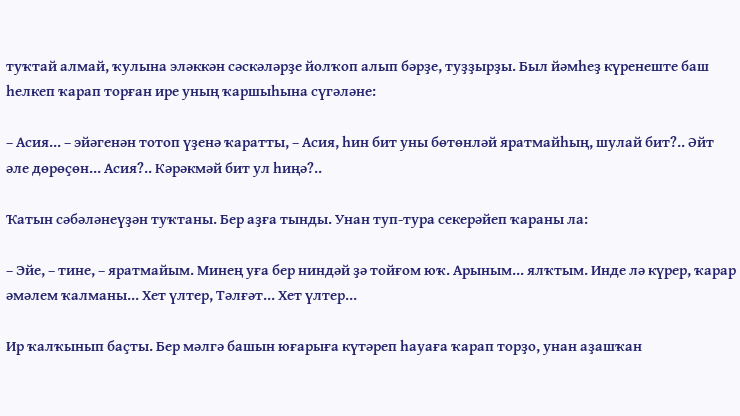туҡтай алмай, ҡулына эләккән сәскәләрҙе йолҡоп алып бәрҙе, туҙҙырҙы. Был йәмһеҙ күренеште баш һелкеп ҡарап торған ире уның ҡаршыһына сүгәләне:

– Асия... – эйәгенән тотоп үҙенә ҡаратты, – Асия, һин бит уны бөтөнләй яратмайһың, шулай бит?.. Әйт әле дөрөҫөн... Асия?.. Кәрәкмәй бит ул һиңә?..

Ҡатын сәбәләнеүҙән туҡтаны. Бер аҙға тынды. Унан туп-тура секерәйеп ҡараны ла:

– Эйе, – тине, – яратмайым. Минең уға бер ниндәй ҙә тойғом юҡ. Арыным... ялҡтым. Инде лә күрер, ҡарар әмәлем ҡалманы... Хет үлтер, Тәлғәт... Хет үлтер...

Ир ҡалҡынып баҫты. Бер мәлгә башын юғарыға күтәреп һауаға ҡарап торҙо, унан аҙашҡан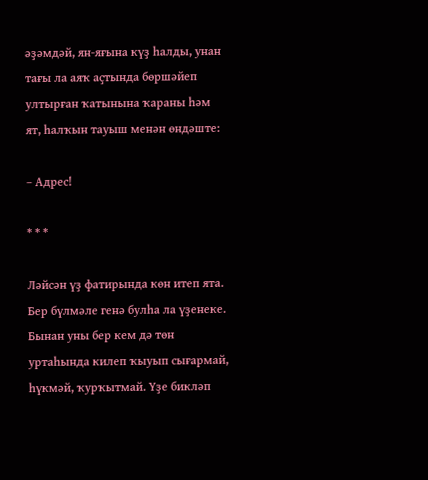әҙәмдәй, ян-яғына күҙ һалды, унан тағы ла аяҡ аҫтында бөршәйеп ултырған ҡатынына ҡараны һәм ят, һалҡын тауыш менән өндәште:

– Адрес!

* * *

Ләйсән үҙ фатирында көн итеп ята. Бер бүлмәле генә булһа ла үҙенеке. Бынан уны бер кем дә төн уртаһында килеп ҡыуып сығармай, һүкмәй, ҡурҡытмай. Үҙе бикләп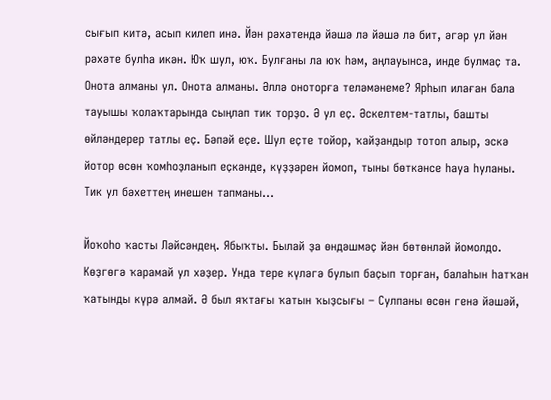сығып китә, асып килеп инә. Йән рәхәтендә йәшә лә йәшә лә бит, әгәр ул йән рәхәте булһа икән. Юҡ шул, юҡ. Булғаны ла юҡ һәм, аңлауынса, инде булмаҫ та. Онота алманы ул. Онота алманы. Әллә оноторға теләмәнеме? Ярһып илаған бала тауышы ҡолаҡтарында сыңлап тик торҙо. Ә ул еҫ. Әскелтем-татлы, башты өйләндерер татлы еҫ. Бәпәй еҫе. Шул еҫте тойор, ҡайҙандыр тотоп алыр, эскә йотор өсөн ҡомһоҙланып еҫкәнде, күҙҙәрен йомоп, тыны бөткәнсе һауа һуланы. Тик ул бәхеттең инешен тапманы...

Йоҡоһо ҡасты Ләйсәндең. Ябыҡты. Былай ҙа өндәшмәҫ йән бөтөнләй йомолдо. Көҙгөгә ҡарамай ул хәҙер. Унда тере күләгә булып баҫып торған, балаһын һатҡан ҡатынды күрә алмай. Ә был яҡтағы ҡатын ҡыҙсығы – Сулпаны өсөн генә йәшәй,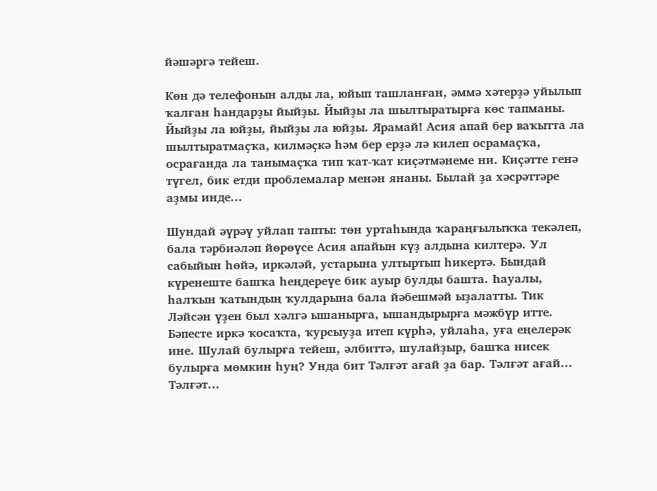йәшәргә тейеш.

Көн дә телефонын алды ла, юйып ташланған, әммә хәтерҙә уйылып ҡалған һандарҙы йыйҙы. Йыйҙы ла шылтыратырға көс тапманы. Йыйҙы ла юйҙы, йыйҙы ла юйҙы. Ярамай! Асия апай бер ваҡытта ла шылтыратмаҫҡа, килмәҫкә һәм бер ерҙә лә килеп осрамаҫҡа, осрағанда ла танымаҫҡа тип ҡат-ҡат киҫәтмәнеме ни. Киҫәтте генә түгел, бик етди проблемалар менән янаны. Былай ҙа хәсрәттәре аҙмы инде...

Шундай әүрәү уйлап тапты: төн уртаһында ҡараңғылыҡҡа текәлеп, бала тәрбиәләп йөрөүсе Асия апайын күҙ алдына килтерә. Ул сабыйын һөйә, иркәләй, устарына ултыртып һикертә. Бындай күренеште башҡа һеңдереүе бик ауыр булды башта. Һауалы, һалҡын ҡатындың ҡулдарына бала йәбешмәй ыҙалатты. Тик Ләйсән үҙен был хәлгә ышанырға, ышандырырға мәжбүр итте. Бәпесте иркә ҡосаҡта, ҡурсыуҙа итеп күрһә, уйлаһа, уға еңелерәк ине. Шулай булырға тейеш, әлбиттә, шулайҙыр, башҡа нисек булырға мөмкин һуң? Унда бит Тәлғәт ағай ҙа бар. Тәлғәт ағай... Тәлғәт...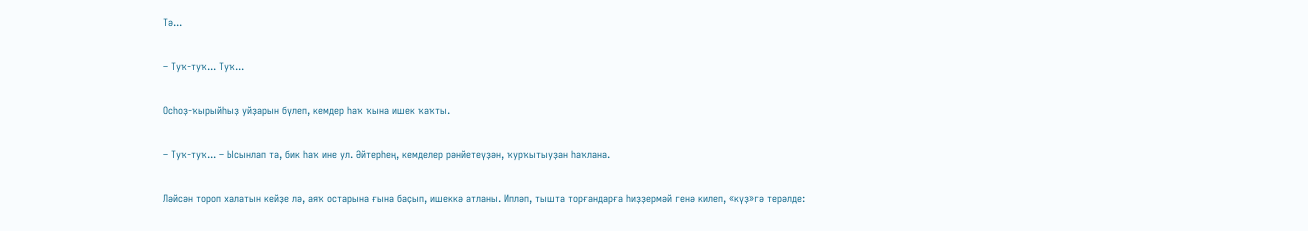Тә...

– Туҡ-туҡ... Туҡ...

Осһоҙ-ҡырыйһыҙ уйҙарын бүлеп, кемдер һаҡ ҡына ишек ҡаҡты.

– Туҡ-туҡ... – Ысынлап та, бик һаҡ ине ул. Әйтерһең, кемделер рәнйетеүҙән, ҡурҡытыуҙан һаҡлана.

Ләйсән тороп халатын кейҙе лә, аяҡ остарына ғына баҫып, ишеккә атланы. Ипләп, тышта торғандарға һиҙҙермәй генә килеп, «күҙ»гә терәлде: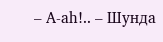– А-аһ!.. – Шунда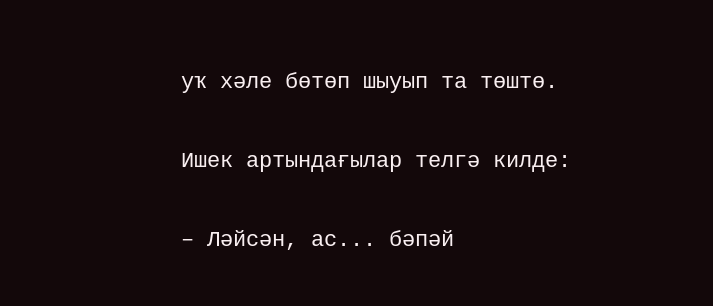уҡ хәле бөтөп шыуып та төштө.

Ишек артындағылар телгә килде:

– Ләйсән, ас... бәпәй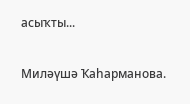асыҡты...

Миләүшә Ҡаһарманова.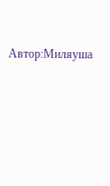Автор:Миляуша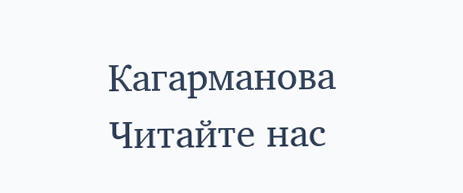Кагарманова
Читайте нас